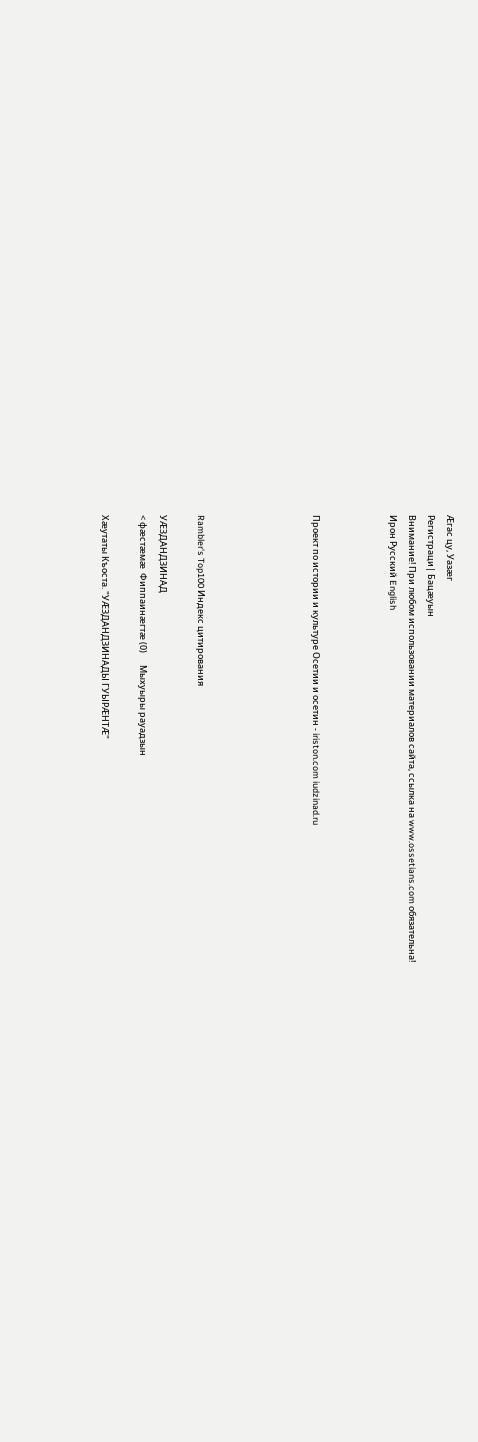Æгас цу, Уазæг
Регистраци| Бацæуын
Внимание! При любом использовании материалов сайта, ссылка на www.ossetians.com обязательна!
Ирон Русский English



Проект по истории и культуре Осетии и осетин - iriston.com iudzinad.ru





Rambler's Top100 Индекс цитирования

УÆЗДАНДЗИНАД
< фæстæмæ  Фиппаинæгтæ (0)      Мыхуыры рауадзын

Хæутаты Къоста. "УÆЗДАНДЗИНАДЫ ГУЫРÆНТÆ"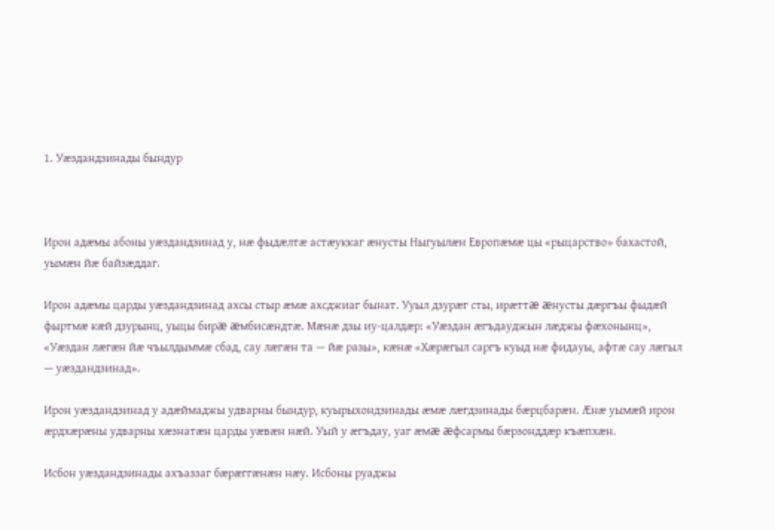1. Уæздандзинады бындур



Ирон адæмы абоны уæздандзинад у, нæ фыдæлтæ астæуккаг æнусты Ныгуылæн Европæмæ цы «рыцарство» бахастой, уымæн йæ байзæддаг.

Ирон адæмы царды уæздандзинад ахсы стыр æмæ ахсджиаг бынат. Ууыл дзурæг сты, ирæттæ æнусты дæргъы фыдæй фыртмæ кæй дзурынц, уыцы бирæ æмбисæндтæ. Мæнæ дзы иу-цалдæр: «Уæздан æгъдауджын лæджы фæхонынц», «Уæздан лæгæн йæ чъылдыммæ сбад, сау лæгæн та — йæ разы», кæнæ «Хæрæгыл саргъ куыд нæ фидауы, афтæ сау лæгыл — уæздандзинад».

Ирон уæздандзинад у адæймаджы удварны бындур, куырыхондзинады æмæ лæгдзинады бæрцбарæн. Æнæ уымæй ирон æрдхæрæны удварны хæзнатæн царды уæвæн нæй. Уый у æгъдау, уаг æмæ æфсармы бæрзонддæр къæпхæн.

Исбон уæздандзинады ахъаззаг бæрæггæнæн нæу. Исбоны руаджы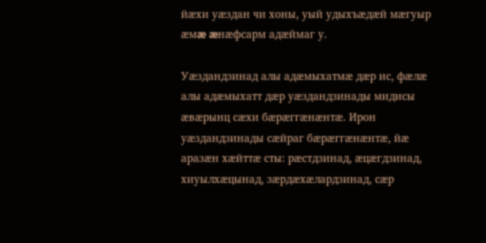йæхи уæздан чи хоны, уый удыхъæдæй мæгуыр æмæ æнæфсарм адæймаг у.

Уæздандзинад алы адæмыхатмæ дæр ис, фæлæ алы адæмыхатт дæр уæздандзинады мидисы æвæрынц сæхи бæрæггæнæнтæ. Ирон уæздандзинады сæйраг бæрæггæнæнтæ, йæ аразæн хæйттæ сты: рæстдзинад, æцæгдзинад, хиуылхæцынад, зæрдæхæлардзинад, сæр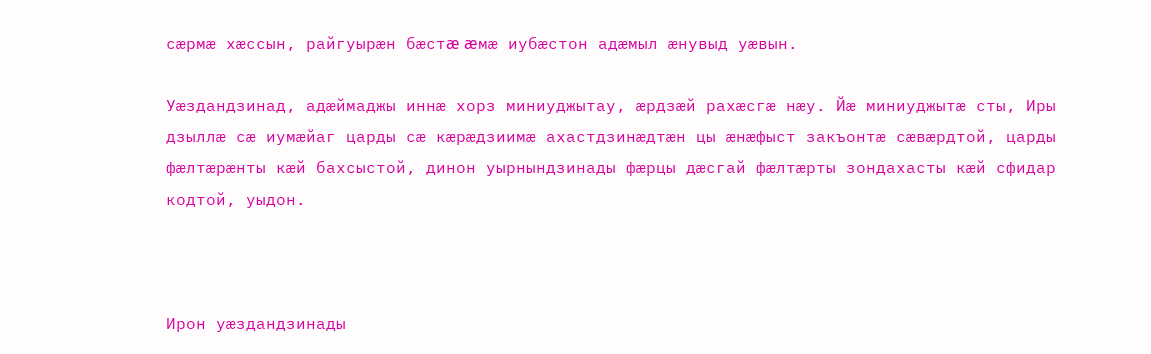сæрмæ хæссын, райгуырæн бæстæ æмæ иубæстон адæмыл æнувыд уæвын.

Уæздандзинад, адæймаджы иннæ хорз миниуджытау, æрдзæй рахæсгæ нæу. Йæ миниуджытæ сты, Иры дзыллæ сæ иумæйаг царды сæ кæрæдзиимæ ахастдзинæдтæн цы æнæфыст закъонтæ сæвæрдтой, царды фæлтæрæнты кæй бахсыстой, динон уырнындзинады фæрцы дæсгай фæлтæрты зондахасты кæй сфидар кодтой, уыдон.



Ирон уæздандзинады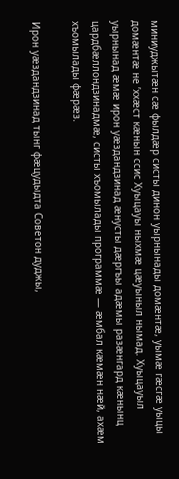миниуджытæн сæ фылдæр систы динон уырнынады домæнтæ, уымæ гæсгæ уыцы домæнтæ не ’ххæст кæнын ссис Хуыцауы ныхмæ цæуыныл нымад. Хуыцауыл уырнынад æмæ ирон уæздандзинад æнусты дæргъы адæмы разæнгард кæнынц цардбæллондзинадмæ, систы хъомылады программæ — æмбал кæмæн нæй, ахæм хъомылады фæрæз.

Ирон уæздандзинад тынг фæцудыдта Советон дуджы,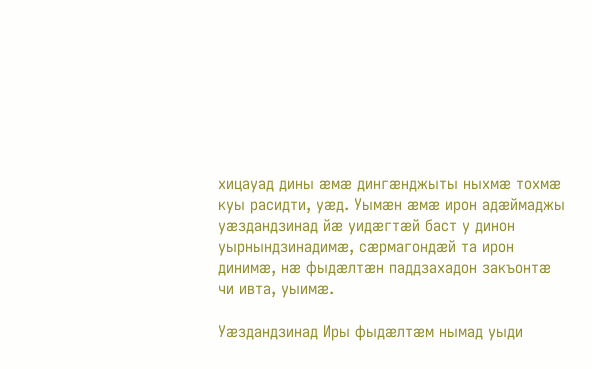хицауад дины æмæ дингæнджыты ныхмæ тохмæ куы расидти, уæд. Уымæн æмæ ирон адæймаджы уæздандзинад йæ уидæгтæй баст у динон уырнындзинадимæ, сæрмагондæй та ирон динимæ, нæ фыдæлтæн паддзахадон закъонтæ чи ивта, уыимæ.

Уæздандзинад Иры фыдæлтæм нымад уыди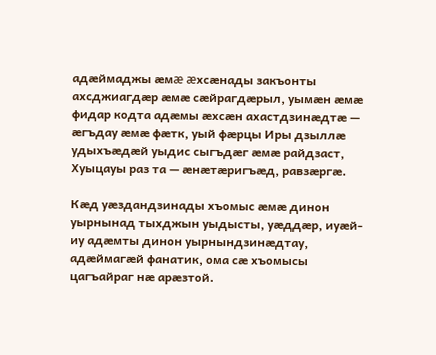адæймаджы æмæ æхсæнады закъонты ахсджиагдæр æмæ сæйрагдæрыл, уымæн æмæ фидар кодта адæмы æхсæн ахастдзинæдтæ — æгъдау æмæ фæтк, уый фæрцы Иры дзыллæ удыхъæдæй уыдис сыгъдæг æмæ райдзаст, Хуыцауы раз та — æнæтæригъæд, равзæргæ.

Кæд уæздандзинады хъомыс æмæ динон уырнынад тыхджын уыдысты, уæддæр, иуæй-иу адæмты динон уырнындзинæдтау, адæймагæй фанатик, ома сæ хъомысы цагъайраг нæ арæзтой.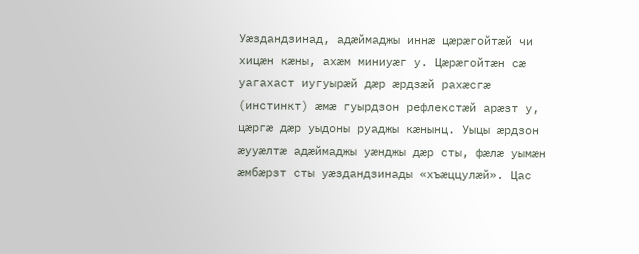Уæздандзинад, адæймаджы иннæ цæрæгойтæй чи хицæн кæны, ахæм миниуæг у. Цæрæгойтæн сæ уагахаст иугуырæй дæр æрдзæй рахæсгæ (инстинкт) æмæ гуырдзон рефлекстæй арæзт у, цæргæ дæр уыдоны руаджы кæнынц. Уыцы æрдзон æууæлтæ адæймаджы уæнджы дæр сты, фæлæ уымæн æмбæрзт сты уæздандзинады «хъæццулæй». Цас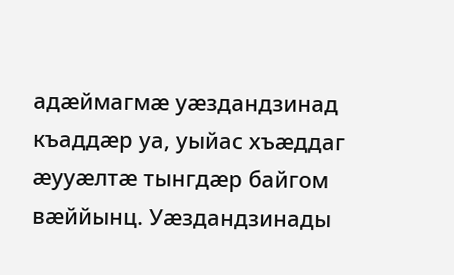адæймагмæ уæздандзинад къаддæр уа, уыйас хъæддаг æууæлтæ тынгдæр байгом вæййынц. Уæздандзинады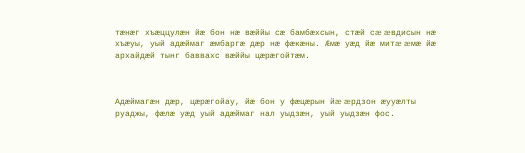тæнæг хъæццулæн йæ бон нæ вæййы сæ бамбæхсын, стæй сæ æвдисын нæ хъæуы, уый адæймаг æмбаргæ дæр нæ фæкæны. Æмæ уæд йæ митæ æмæ йæ архайдæй тынг баввахс вæййы цæрæгойтæм.



Адæймагæн дæр, цæрæгойау, йæ бон у фæцæрын йæ æрдзон æууæлты руаджы, фæлæ уæд уый адæймаг нал уыдзæн, уый уыдзæн фос.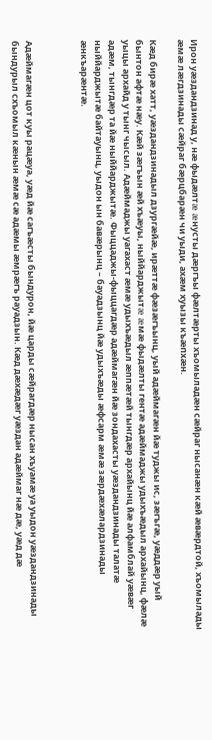Ирон уæздандзинад у, нæ фыдæлтæ æнусты дæргъы фæлтæрты хъомыладæн сæйраг нысанæн кæй æвæрдтой, хъомылады æмæ лæгдзинады сæйраг бæрцбарæн чи уыди, ахæм хуызы къæпхæн.

Кæд бирæ хатт, уæздандзинадыл дзургæйæ, ирæттæ фæзæгъынц, уый адæймагæн йæ туджы ис, зæгъгæ, уæддæр уый бынтон афтæ нæу. Кæй зæгъын æй хъæуы, ныййарджытæ æмæ фыдæлты гентæ адæймаджы удыхъæдыл архайынц, фæлæ уыцы архайд у тынг чысыл. Адæймаджы уагахаст æмæ удыхъæдыл æппæтæй тынгдæр архайынц йæ алфамблай уæвæг адæм, тынгдæр та йæ ныййарджытæ. Фыццаджы-фыццагдæр адæймагæн йæ зондахасты уæздандзинады талатæ ныййарджытæ байтауынц, уыдон ын бавæрынц – бауадзынц йæ удыхъæды æфсарм æмæ зæрдæхæлардзинады æнкъарæнтæ.



Адæймагæн цот куы рацæуа, уæд йæ сагъæсты бындурон, йæ царды сæйрагдæр нысан хъуамæ уа уыдон уæздандзинады бындурыл схъомыл кæнын æмæ сæ адæмы æмрæгъ рауадзын. Кæд дæхæдæг уæздан адæймаг нæ дæ, уæд дæ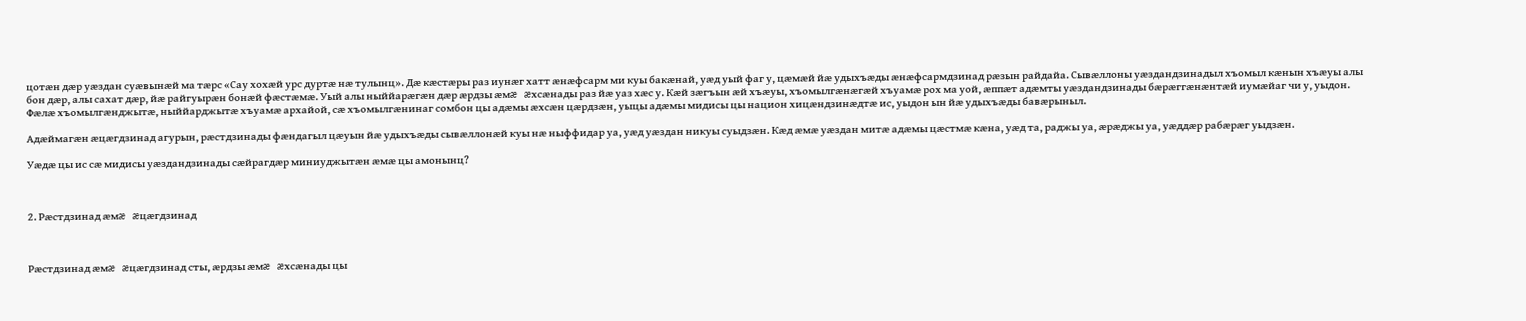цотæн дæр уæздан суæвынæй ма тæрс «Сау хохæй урс дуртæ нæ тулынц». Дæ кæстæры раз иунæг хатт æнæфсарм ми куы бакæнай, уæд уый фаг у, цæмæй йæ удыхъæды æнæфсармдзинад рæзын райдайа. Сывæллоны уæздандзинадыл хъомыл кæнын хъæуы алы бон дæр, алы сахат дæр, йæ райгуырæн бонæй фæстæмæ. Уый алы ныййарæгæн дæр æрдзы æмæ æхсæнады раз йæ уаз хæс у. Кæй зæгъын æй хъæуы, хъомылгæнæгæй хъуамæ рох ма уой, æппæт адæмты уæздандзинады бæрæггæнæнтæй иумæйаг чи у, уыдон. Фæлæ хъомылгæнджытæ, ныййарджытæ хъуамæ архайой, сæ хъомылгæнинаг сомбон цы адæмы æхсæн цæрдзæн, уыцы адæмы мидисы цы национ хицæндзинæдтæ ис, уыдон ын йæ удыхъæды бавæрыныл.

Адæймагæн æцæгдзинад агурын, рæстдзинады фæндагыл цæуын йæ удыхъæды сывæллонæй куы нæ ныффидар уа, уæд уæздан никуы суыдзæн. Кæд æмæ уæздан митæ адæмы цæстмæ кæна, уæд та, раджы уа, æрæджы уа, уæддæр рабæрæг уыдзæн.

Уæдæ цы ис сæ мидисы уæздандзинады сæйрагдæр миниуджытæн æмæ цы амонынц?



2. Рæстдзинад æмæ æцæгдзинад



Рæстдзинад æмæ æцæгдзинад сты, æрдзы æмæ æхсæнады цы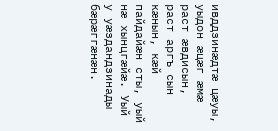ивддзинæдтæ цæуы, уыдон æцæг æмæ раст æвдисын, раст аргъ сын кæнын, кæй пайдайæн сты, уый нæ хынцгæйæ. Уый у уæздандзинады бæрæггæнæн.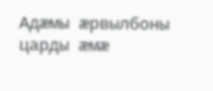Адæмы æрвылбоны царды æмæ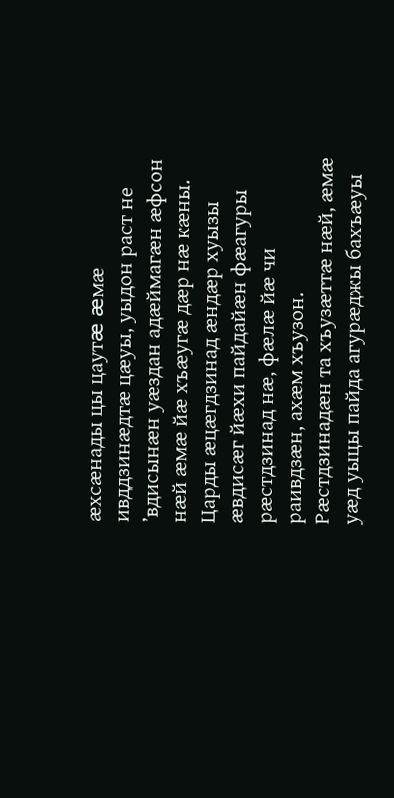æхсæнады цы цаутæ æмæ ивддзинæдтæ цæуы, уыдон раст не ’вдисынæн уæздан адæймагæн æфсон нæй æмæ йæ хъæугæ дæр нæ кæны. Царды æцæгдзинад æндæр хуызы æвдисæг йæхи пайдайæн фæагуры рæстдзинад нæ, фæлæ йæ чи раивдзæн, ахæм хъузон. Рæстдзинадæн та хъузæттæ нæй, æмæ уæд уыцы пайда агурæджы бахъæуы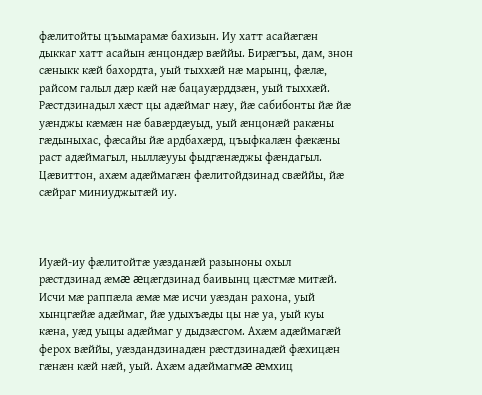фæлитойты цъымарамæ бахизын. Иу хатт асайæгæн дыккаг хатт асайын æнцондæр вæййы. Бирæгъы, дам, знон сæныкк кæй бахордта, уый тыххæй нæ марынц, фæлæ, райсом галыл дæр кæй нæ бацауæрддзæн, уый тыххæй. Рæстдзинадыл хæст цы адæймаг нæу, йæ сабибонты йæ йæ уæнджы кæмæн нæ бавæрдæуыд, уый æнцонæй ракæны гæдыныхас, фæсайы йæ ардбахæрд, цъыфкалæн фæкæны раст адæймагыл, ныллæууы фыдгæнæджы фæндагыл. Цæвиттон, ахæм адæймагæн фæлитойдзинад свæййы, йæ сæйраг миниуджытæй иу.



Иуæй-иу фæлитойтæ уæзданæй разыноны охыл рæстдзинад æмæ æцæгдзинад баивынц цæстмæ митæй. Исчи мæ раппæла æмæ мæ исчи уæздан рахона, уый хынцгæйæ адæймаг, йæ удыхъæды цы нæ уа, уый куы кæна, уæд уыцы адæймаг у дыдзæсгом. Ахæм адæймагæй ферох вæййы, уæздандзинадæн рæстдзинадæй фæхицæн гæнæн кæй нæй, уый. Ахæм адæймагмæ æмхиц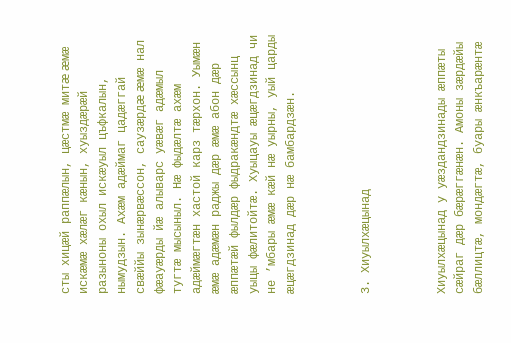сты хицæй раппæлын, цæстмæ митæ æмæ искæмæ хæлæг кæнын, хуыздæрæй разыноны охыл искæуыл цъфкалын, нымудзын. Ахæм адæймаг цадæггай свæййы зынæрвæссон, саузæрдæ æмæ нал фæауæрды йæ алыварс уæвæг адæмыл тугтæ мысыныл. Нæ фыдæлтæ ахæм адæймæгтæн хастой карз тæрхон. Уымæн æмæ адæмæн раджы дæр æмæ абон дæр æппæтæй фылдæр фыдракæндтæ хæссынц уыцы фæлитойтæ. Хуыцауы æцæгдзинад чи не ’мбары æмæ кæй нæ уырны, уый царды æцæгдзинад дæр нæ бамбардзæн.



3. Хиуылхæцынад



Хиуылхæцынад у уæздандзинады æппæты сæйраг дæр бæрæггæнæн. Амоны зæрдæйы бæллицтæ, мондæгтæ, буары æнкъарæнтæ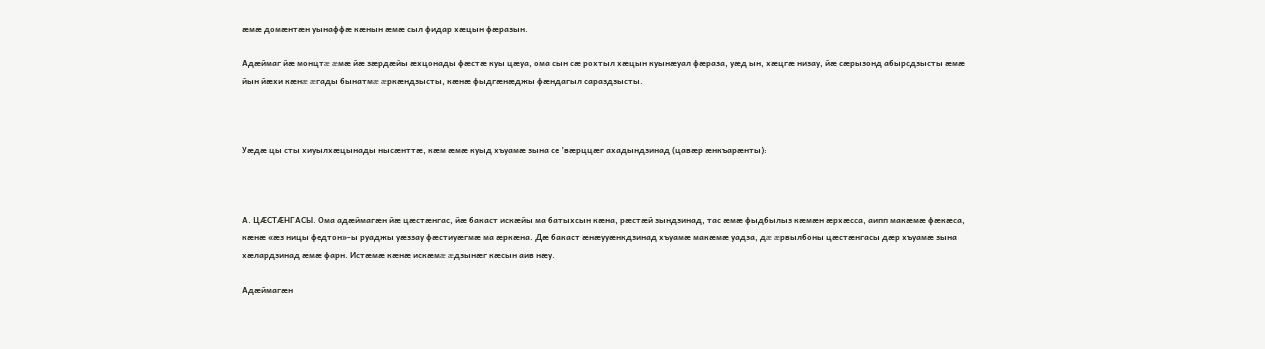æмæ домæнтæн уынаффæ кæнын æмæ сыл фидар хæцын фæразын.

Адæймаг йæ монцтæ æмæ йæ зæрдæйы æхцонады фæстæ куы цæуа, ома сын сæ рохтыл хæцын куынæуал фæраза, уæд ын, хæцгæ низау, йæ сæрызонд абырсдзысты æмæ йын йæхи кæнæ æгады бынатмæ æркæндзысты, кæнæ фыдгæнæджы фæндагыл сараздзысты.



Уæдæ цы сты хиуылхæцынады нысæнттæ, кæм æмæ куыд хъуамæ зына се ’вæрццæг ахадындзинад (цавæр æнкъарæнты):



А. ЦÆСТÆНГАСЫ. Ома адæймагæн йæ цæстæнгас, йæ бакаст искæйы ма батыхсын кæна, рæстæй зындзинад, тас æмæ фыдбылыз кæмæн æрхæсса, аипп макæмæ фæкæса, кæнæ «æз ницы федтон»-ы руаджы уæззау фæстиуæгмæ ма æркæна. Дæ бакаст æнæууæнкдзинад хъуамæ макæмæ уадза, дæ æрвылбоны цæстæнгасы дæр хъуамæ зына хæлардзинад æмæ фарн. Истæмæ кæнæ искæмæ æдзынæг кæсын аив нæу.

Адæймагæн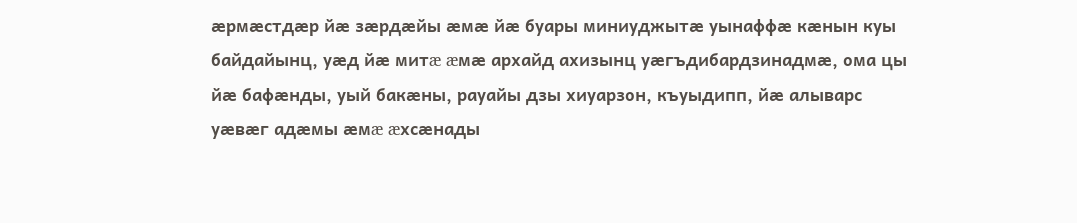æрмæстдæр йæ зæрдæйы æмæ йæ буары миниуджытæ уынаффæ кæнын куы байдайынц, уæд йæ митæ æмæ архайд ахизынц уæгъдибардзинадмæ, ома цы йæ бафæнды, уый бакæны, рауайы дзы хиуарзон, къуыдипп, йæ алыварс уæвæг адæмы æмæ æхсæнады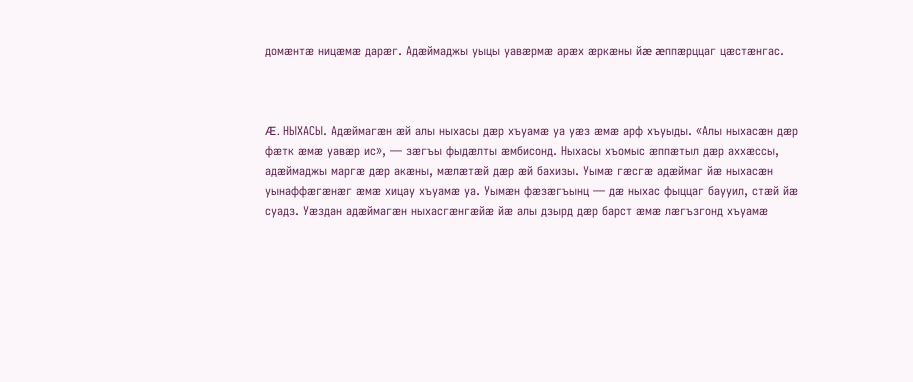домæнтæ ницæмæ дарæг. Адæймаджы уыцы уавæрмæ арæх æркæны йæ æппæрццаг цæстæнгас.



Æ. НЫХАСЫ. Адæймагæн æй алы ныхасы дæр хъуамæ уа уæз æмæ арф хъуыды. «Алы ныхасæн дæр фæтк æмæ уавæр ис», — зæгъы фыдæлты æмбисонд. Ныхасы хъомыс æппæтыл дæр аххæссы, адæймаджы маргæ дæр акæны, мæлæтæй дæр æй бахизы. Уымæ гæсгæ адæймаг йæ ныхасæн уынаффæгæнæг æмæ хицау хъуамæ уа. Уымæн фæзæгъынц — дæ ныхас фыццаг баууил, стæй йæ суадз. Уæздан адæймагæн ныхасгæнгæйæ йæ алы дзырд дæр барст æмæ лæгъзгонд хъуамæ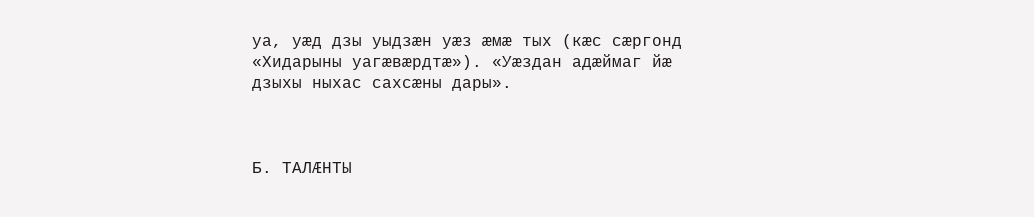уа, уæд дзы уыдзæн уæз æмæ тых (кæс сæргонд «Хидарыны уагæвæрдтæ»). «Уæздан адæймаг йæ дзыхы ныхас сахсæны дары».



Б. ТАЛÆНТЫ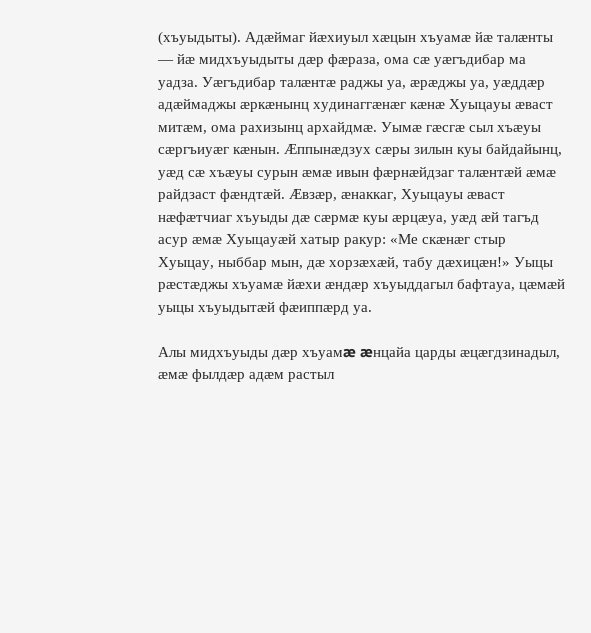(хъуыдыты). Адæймаг йæхиуыл хæцын хъуамæ йæ талæнты — йæ мидхъуыдыты дæр фæраза, ома сæ уæгъдибар ма уадза. Уæгъдибар талæнтæ раджы уа, æрæджы уа, уæддæр адæймаджы æркæнынц худинаггæнæг кæнæ Хуыцауы æваст митæм, ома рахизынц архайдмæ. Уымæ гæсгæ сыл хъæуы сæргъиуæг кæнын. Æппынæдзух сæры зилын куы байдайынц, уæд сæ хъæуы сурын æмæ ивын фæрнæйдзаг талæнтæй æмæ райдзаст фæндтæй. Æвзæр, æнаккаг, Хуыцауы æваст нæфæтчиаг хъуыды дæ сæрмæ куы æрцæуа, уæд æй тагъд асур æмæ Хуыцауæй хатыр ракур: «Ме скæнæг стыр Хуыцау, ныббар мын, дæ хорзæхæй, табу дæхицæн!» Уыцы рæстæджы хъуамæ йæхи æндæр хъуыддагыл бафтауа, цæмæй уыцы хъуыдытæй фæиппæрд уа.

Алы мидхъуыды дæр хъуамæ æнцайа царды æцæгдзинадыл, æмæ фылдæр адæм растыл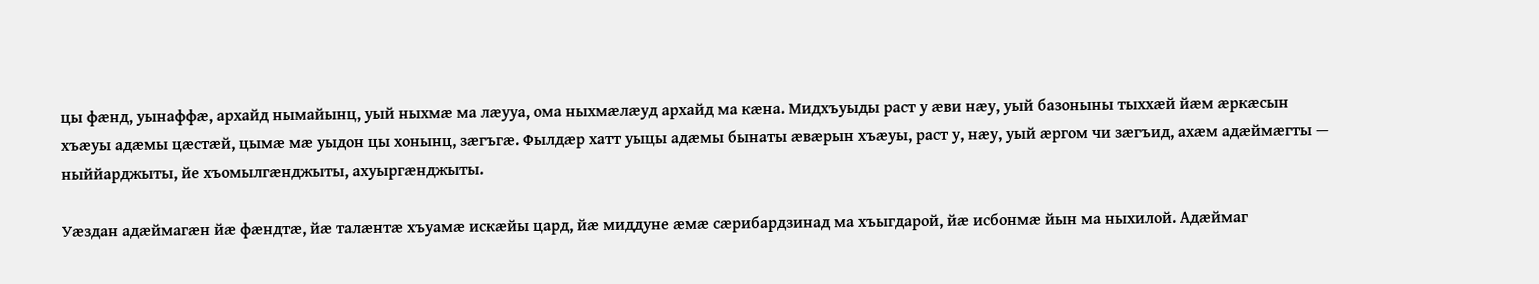цы фæнд, уынаффæ, архайд нымайынц, уый ныхмæ ма лæууа, ома ныхмæлæуд архайд ма кæна. Мидхъуыды раст у æви нæу, уый базоныны тыххæй йæм æркæсын хъæуы адæмы цæстæй, цымæ мæ уыдон цы хонынц, зæгъгæ. Фылдæр хатт уыцы адæмы бынаты æвæрын хъæуы, раст у, нæу, уый æргом чи зæгъид, ахæм адæймæгты — ныййарджыты, йе хъомылгæнджыты, ахуыргæнджыты.

Уæздан адæймагæн йæ фæндтæ, йæ талæнтæ хъуамæ искæйы цард, йæ миддуне æмæ сæрибардзинад ма хъыгдарой, йæ исбонмæ йын ма ныхилой. Адæймаг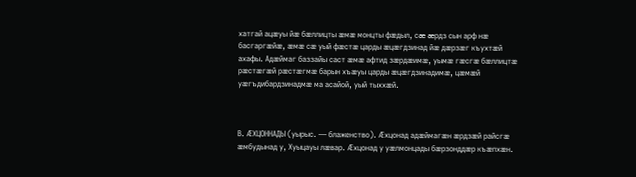хатгай ацæуы йæ бæллицты æмæ монцты фæдыл, сæ æрдз сын арф нæ басгаргæйæ, æмæ сæ уый фæстæ царды æцæгдзинад йæ дæрзæг къухтæй ахафы. Адæймаг баззайы саст æмæ афтид зæрдæимæ, уымæ гæсгæ бæллицтæ рæстæгæй рæстæгмæ барын хъæуы царды æцæгдзинадимæ, цæмæй уæгъдибардзинадмæ ма асайой, уый тыххæй.



В. ÆХЦОННАДЫ (уырыс. — блаженство). Æхцонад адæймагæн æрдзæй райсгæ æмбудынад у, Хуыцауы лæвар. Æхцонад у уæлмонцады бæрзонддæр къæпхæн.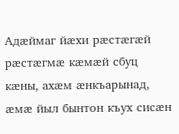Адæймаг йæхи рæстæгæй рæстæгмæ кæмæй сбуц кæны, ахæм æнкъарынад, æмæ йыл бынтон къух сисæн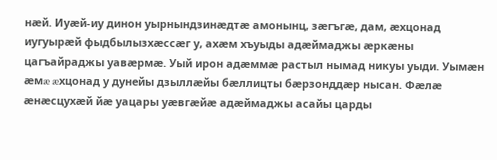нæй. Иуæй-иу динон уырнындзинæдтæ амонынц, зæгъгæ, дам, æхцонад иугуырæй фыдбылызхæссæг у, ахæм хъуыды адæймаджы æркæны цагъайраджы уавæрмæ. Уый ирон адæммæ растыл нымад никуы уыди. Уымæн æмæ æхцонад у дунейы дзыллæйы бæллицты бæрзонддæр нысан. Фæлæ æнæсцухæй йæ уацары уæвгæйæ адæймаджы асайы царды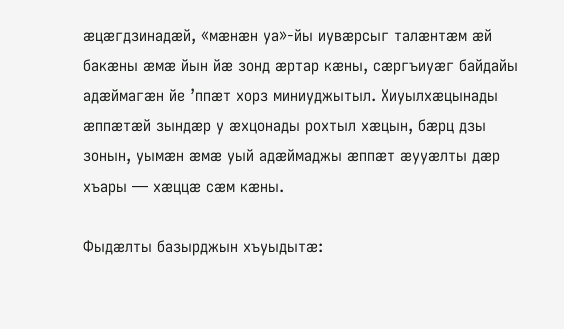æцæгдзинадæй, «мæнæн уа»-йы иувæрсыг талæнтæм æй бакæны æмæ йын йæ зонд æртар кæны, сæргъиуæг байдайы адæймагæн йе ’ппæт хорз миниуджытыл. Хиуылхæцынады æппæтæй зындæр у æхцонады рохтыл хæцын, бæрц дзы зонын, уымæн æмæ уый адæймаджы æппæт æууæлты дæр хъары — хæццæ сæм кæны.

Фыдæлты базырджын хъуыдытæ: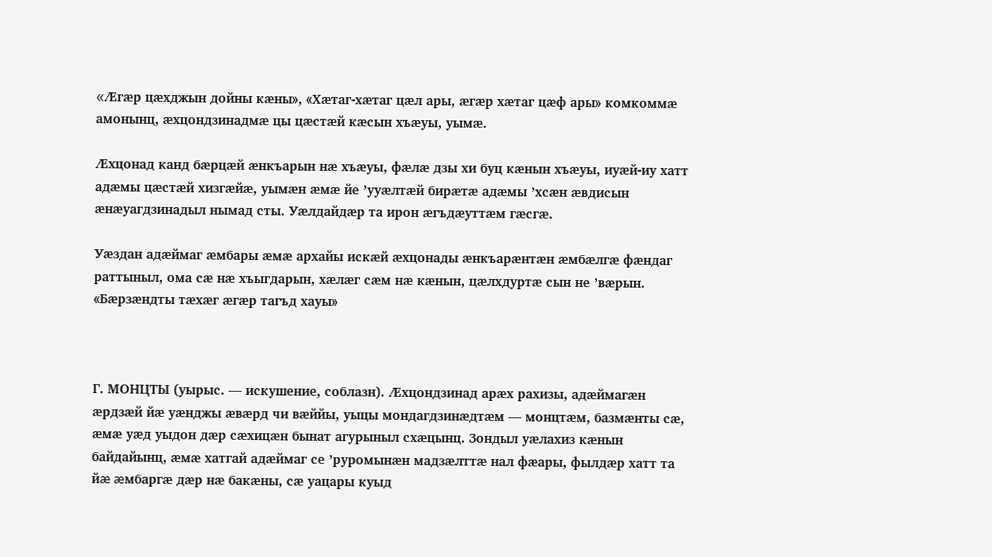«Æгæр цæхджын дойны кæны», «Хæтаг-хæтаг цæл ары, æгæр хæтаг цæф ары» комкоммæ амонынц, æхцондзинадмæ цы цæстæй кæсын хъæуы, уымæ.

Æхцонад канд бæрцæй æнкъарын нæ хъæуы, фæлæ дзы хи буц кæнын хъæуы, иуæй-иу хатт адæмы цæстæй хизгæйæ, уымæн æмæ йе ’ууæлтæй бирæтæ адæмы ’хсæн æвдисын æнæуагдзинадыл нымад сты. Уæлдайдæр та ирон æгъдæуттæм гæсгæ.

Уæздан адæймаг æмбары æмæ архайы искæй æхцонады æнкъарæнтæн æмбæлгæ фæндаг раттыныл, ома сæ нæ хъыгдарын, хæлæг сæм нæ кæнын, цæлхдуртæ сын не ’вæрын. «Бæрзæндты тæхæг æгæр тагъд хауы»



Г. МОНЦТЫ (уырыс. — искушение, соблазн). Æхцондзинад арæх рахизы, адæймагæн æрдзæй йæ уæнджы æвæрд чи вæййы, уыцы мондагдзинæдтæм — монцтæм, базмæнты сæ, æмæ уæд уыдон дæр сæхицæн бынат агурыныл схæцынц. Зондыл уæлахиз кæнын байдайынц, æмæ хатгай адæймаг се ’руромынæн мадзæлттæ нал фæары, фылдæр хатт та йæ æмбаргæ дæр нæ бакæны, сæ уацары куыд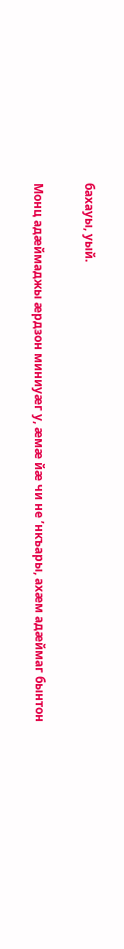бахауы, уый.

Монц адæймаджы æрдзон миниуæг у, æмæ йæ чи не ’нкъары, ахæм адæймаг бынтон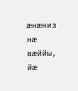æнæниз нæ вæййы, йæ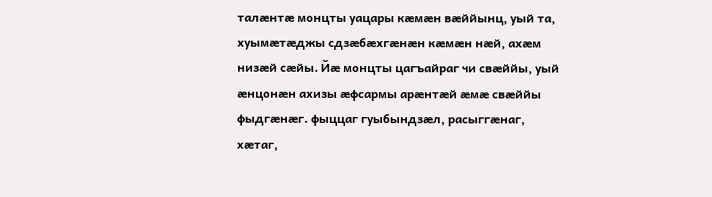талæнтæ монцты уацары кæмæн вæййынц, уый та, хуымæтæджы сдзæбæхгæнæн кæмæн нæй, ахæм низæй сæйы. Йæ монцты цагъайраг чи свæййы, уый æнцонæн ахизы æфсармы арæнтæй æмæ свæййы фыдгæнæг. фыццаг гуыбындзæл, расыггæнаг, хæтаг,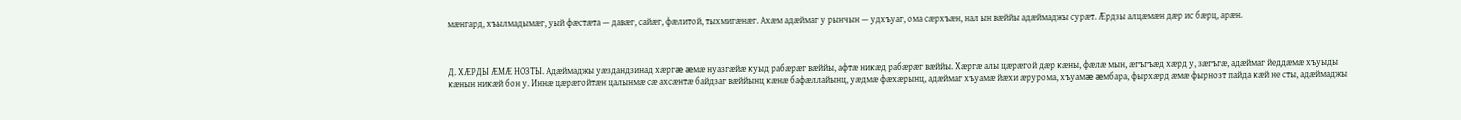мæнгард, хъылмадымæг, уый фæстæта — давæг, сайæг, фæлитой, тыхмигæнæг. Ахæм адæймаг у рынчын — удхъуаг, ома сæрхъæн, нал ын вæййы адæймаджы сурæт. Æрдзы алцæмæн дæр ис бæрц, арæн.



Д. ХÆРДЫ ÆМÆ НОЗТЫ. Адæймаджы уæздандзинад хæргæ æмæ нуазгæйæ куыд рабæрæг вæййы, афтæ никæд рабæрæг вæййы. Хæргæ алы цæрæгой дæр кæны, фæлæ мын, æгъгъæд хæрд у, зæгъгæ, адæймаг йеддæмæ хъуыды кæнын никæй бон у. Иннæ цæрæгойтæн цалынмæ сæ ахсæнтæ байдзаг вæййынц кæнæ бафæллайынц, уæдмæ фæхæрынц, адæймаг хъуамæ йæхи æрурома, хъуамæ æмбара, фырхæрд æмæ фырнозт пайда кæй не сты, адæймаджы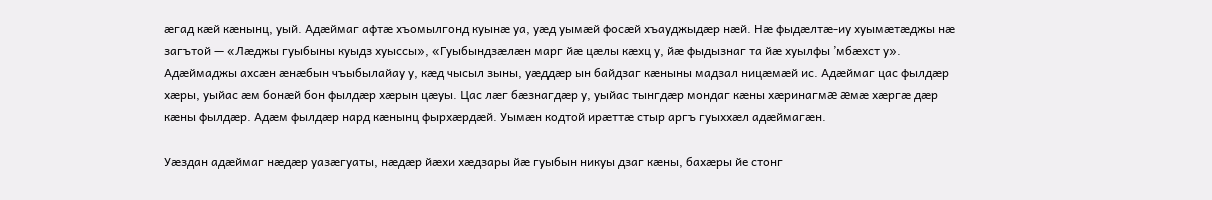æгад кæй кæнынц, уый. Адæймаг афтæ хъомылгонд куынæ уа, уæд уымæй фосæй хъауджыдæр нæй. Нæ фыдæлтæ-иу хуымæтæджы нæ загътой — «Лæджы гуыбыны куыдз хуыссы», «Гуыбындзæлæн марг йæ цæлы кæхц у, йæ фыдызнаг та йæ хуылфы ’мбæхст у». Адæймаджы ахсæн æнæбын чъыбылайау у, кæд чысыл зыны, уæддæр ын байдзаг кæныны мадзал ницæмæй ис. Адæймаг цас фылдæр хæры, уыйас æм бонæй бон фылдæр хæрын цæуы. Цас лæг бæзнагдæр у, уыйас тынгдæр мондаг кæны хæринагмæ æмæ хæргæ дæр кæны фылдæр. Адæм фылдæр нард кæнынц фырхæрдæй. Уымæн кодтой ирæттæ стыр аргъ гуыххæл адæймагæн.

Уæздан адæймаг нæдæр уазæгуаты, нæдæр йæхи хæдзары йæ гуыбын никуы дзаг кæны, бахæры йе стонг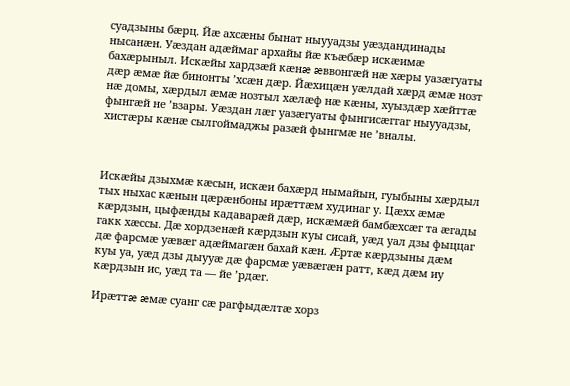суадзыны бæрц. Йæ ахсæны бынат ныууадзы уæздандинады нысанæн. Уæздан адæймаг архайы йæ къæбæр искæимæ бахæрыныл. Искæйы хардзæй кæнæ æввонгæй нæ хæры уазæгуаты дæр æмæ йæ бинонты ’хсæн дæр. Йæхицæн уæлдай хæрд æмæ нозт нæ домы, хæрдыл æмæ нозтыл хæлæф нæ кæны, хуыздæр хæйттæ фынгæй не ’взары. Уæздан лæг уазæгуаты фынгисæггаг ныууадзы, хистæры кæнæ сылгоймаджы разæй фынгмæ не ’вналы.



Искæйы дзыхмæ кæсын, искæи бахæрд нымайын, гуыбыны хæрдыл тых ныхас кæнын цæрæнбоны ирæттæм худинаг у. Цæхх æмæ кæрдзын, цыфæнды кадаварæй дæр, искæмæй бамбæхсæг та æгады гакк хæссы. Дæ хордзенæй кæрдзын куы сисай, уæд уал дзы фыццаг дæ фарсмæ уæвæг адæймагæн бахай кæн. Æртæ кæрдзыны дæм куы уа, уæд дзы дыууæ дæ фарсмæ уæвæгæн ратт, кæд дæм иу кæрдзын ис, уæд та — йе ’рдæг.

Ирæттæ æмæ суанг сæ рагфыдæлтæ хорз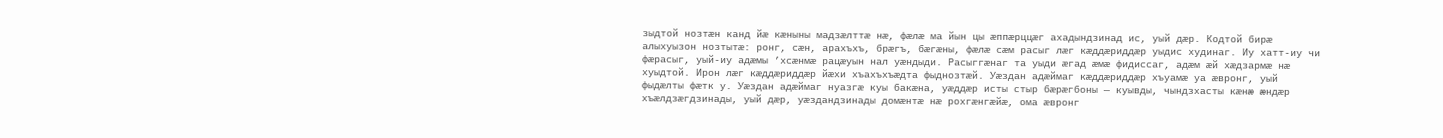зыдтой нозтæн канд йæ кæныны мадзæлттæ нæ, фæлæ ма йын цы æппæрццæг ахадындзинад ис, уый дæр. Кодтой бирæ алыхуызон нозтытæ: ронг, сæн, арахъхъ, брæгъ, бæгæны, фæлæ сæм расыг лæг кæддæриддæр уыдис худинаг. Иу хатт-иу чи фæрасыг, уый-иу адæмы ’хсæнмæ рацæуын нал уæндыди. Расыггæнаг та уыди æгад æмæ фидиссаг, адæм æй хæдзармæ нæ хуыдтой. Ирон лæг кæддæриддæр йæхи хъахъхъæдта фыднозтæй. Уæздан адæймаг кæддæриддæр хъуамæ уа æвронг, уый фыдæлты фæтк у. Уæздан адæймаг нуазгæ куы бакæна, уæддæр исты стыр бæрæгбоны — куывды, чындзхасты кæнæ æндæр хъæлдзæгдзинады, уый дæр, уæздандзинады домæнтæ нæ рохгæнгæйæ, ома æвронг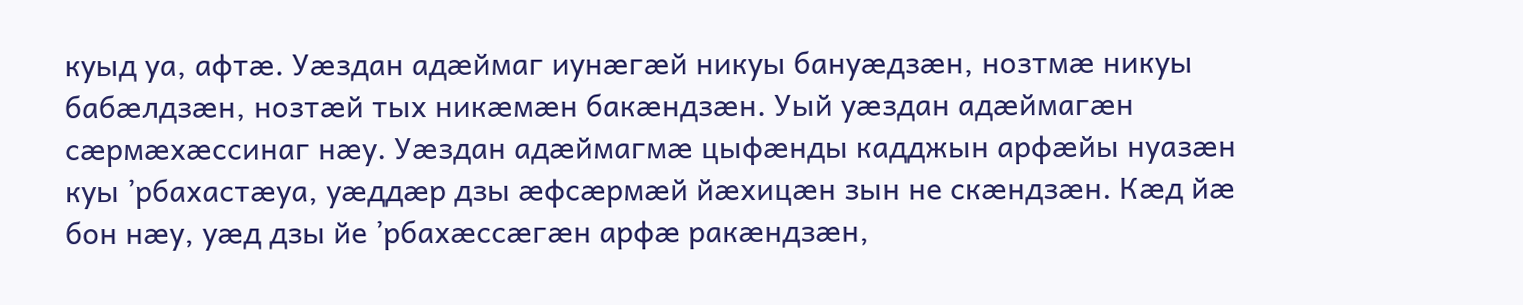куыд уа, афтæ. Уæздан адæймаг иунæгæй никуы бануæдзæн, нозтмæ никуы бабæлдзæн, нозтæй тых никæмæн бакæндзæн. Уый уæздан адæймагæн сæрмæхæссинаг нæу. Уæздан адæймагмæ цыфæнды кадджын арфæйы нуазæн куы ’рбахастæуа, уæддæр дзы æфсæрмæй йæхицæн зын не скæндзæн. Кæд йæ бон нæу, уæд дзы йе ’рбахæссæгæн арфæ ракæндзæн,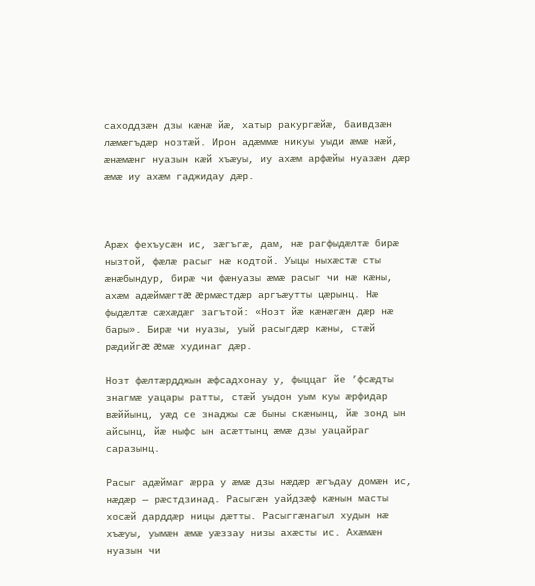саходдзæн дзы кæнæ йæ, хатыр ракургæйæ, баивдзæн лæмæгъдæр нозтæй. Ирон адæммæ никуы уыди æмæ нæй, æнæмæнг нуазын кæй хъæуы, иу ахæм арфæйы нуазæн дæр æмæ иу ахæм гаджидау дæр.



Арæх фехъусæн ис, зæгъгæ, дам, нæ рагфыдæлтæ бирæ нызтой, фæлæ расыг нæ кодтой. Уыцы ныхæстæ сты æнæбындур, бирæ чи фæнуазы æмæ расыг чи нæ кæны, ахæм адæймæгтæ æрмæстдæр аргъæутты цæрынц. Нæ фыдæлтæ сæхæдæг загътой: «Нозт йæ кæнæгæн дæр нæ бары». Бирæ чи нуазы, уый расыгдæр кæны, стæй рæдийгæ æмæ худинаг дæр.

Нозт фæлтæрдджын æфсадхонау у, фыццаг йе ’фсæдты знагмæ уацары ратты, стæй уыдон уым куы æрфидар вæййынц, уæд се знаджы сæ быны скæнынц, йæ зонд ын айсынц, йæ ныфс ын асæттынц æмæ дзы уацайраг саразынц.

Расыг адæймаг æрра у æмæ дзы нæдæр æгъдау домæн ис, нæдæр — рæстдзинад. Расыгæн уайдзæф кæнын масты хосæй дарддæр ницы дæтты. Расыггæнагыл худын нæ хъæуы, уымæн æмæ уæззау низы ахæсты ис. Ахæмæн нуазын чи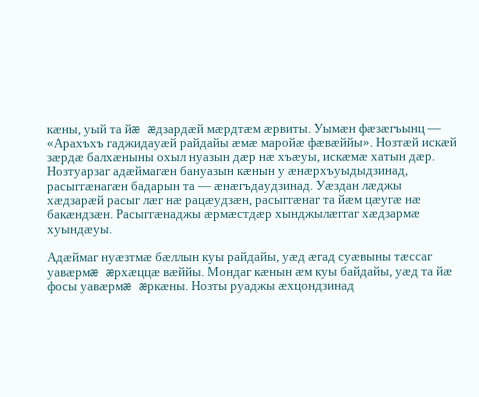кæны, уый та йæ æдзардæй мæрдтæм æрвиты. Уымæн фæзæгъынц — «Арахъхъ гаджидауæй райдайы æмæ маройæ фæвæййы». Нозтæй искæй зæрдæ балхæныны охыл нуазын дæр нæ хъæуы, искæмæ хатын дæр. Нозтуарзаг адæймагæн бануазын кæнын у æнæрхъуыдыдзинад, расыггæнагæн бадарын та — æнæгъдаудзинад. Уæздан лæджы хæдзарæй расыг лæг нæ рацæудзæн, расыггæнаг та йæм цæугæ нæ бакæндзæн. Расыггæнаджы æрмæстдæр хынджылæггаг хæдзармæ хуындæуы.

Адæймаг нуæзтмæ бæллын куы райдайы, уæд æгад суæвыны тæссаг уавæрмæ æрхæццæ вæййы. Мондаг кæнын æм куы байдайы, уæд та йæ фосы уавæрмæ æркæны. Нозты руаджы æхцондзинад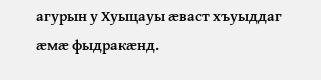агурын у Хуыцауы æваст хъуыддаг æмæ фыдракæнд.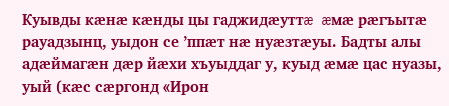Куывды кæнæ кæнды цы гаджидæуттæ æмæ рæгъытæ рауадзынц, уыдон се ’ппæт нæ нуæзтæуы. Бадты алы адæймагæн дæр йæхи хъуыддаг у, куыд æмæ цас нуазы, уый (кæс сæргонд «Ирон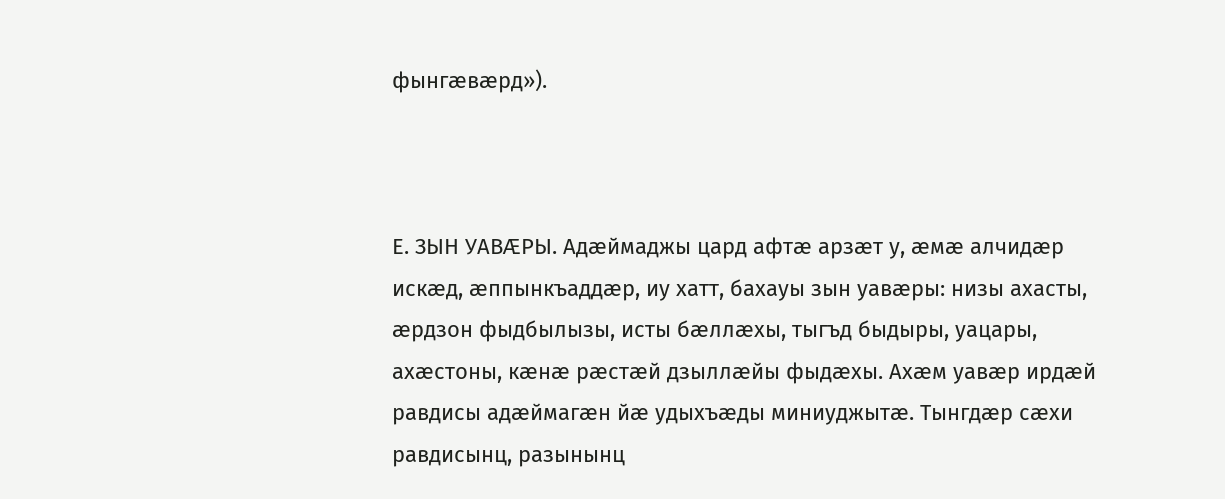фынгæвæрд»).



Е. ЗЫН УАВÆРЫ. Адæймаджы цард афтæ арзæт у, æмæ алчидæр искæд, æппынкъаддæр, иу хатт, бахауы зын уавæры: низы ахасты, æрдзон фыдбылызы, исты бæллæхы, тыгъд быдыры, уацары, ахæстоны, кæнæ рæстæй дзыллæйы фыдæхы. Ахæм уавæр ирдæй равдисы адæймагæн йæ удыхъæды миниуджытæ. Тынгдæр сæхи равдисынц, разынынц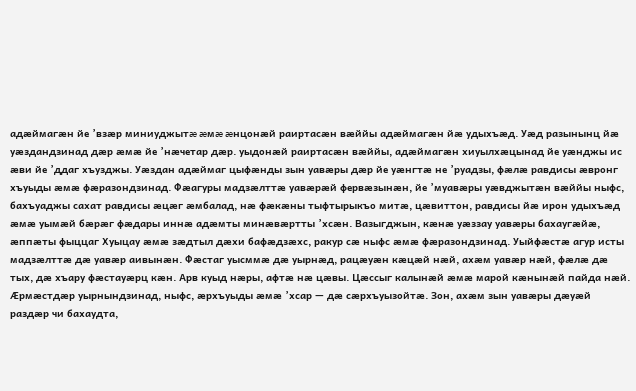адæймагæн йе ’взæр миниуджытæ æмæ æнцонæй раиртасæн вæййы адæймагæн йæ удыхъæд. Уæд разынынц йæ уæздандзинад дæр æмæ йе ’нæчетар дæр. уыдонæй раиртасæн вæййы, адæймагæн хиуылхæцынад йе уæнджы ис æви йе ’ддаг хъузджы. Уæздан адæймаг цыфæнды зын уавæры дæр йе уæнгтæ не ’руадзы, фæлæ равдисы æвронг хъуыды æмæ фæразондзинад. Фæагуры мадзæлттæ уавæрæй фервæзынæн, йе ’муавæры уæвджытæн вæййы ныфс, бахъуаджы сахат равдисы æцæг æмбалад, нæ фæкæны тыфтырыкъо митæ, цæвиттон, равдисы йæ ирон удыхъæд æмæ уымæй бæрæг фæдары иннæ адæмты минæвæртты ’хсæн. Вазыгджын, кæнæ уæззау уавæры бахаугæйæ, æппæты фыццаг Хуыцау æмæ зæдтыл дæхи бафæдзæхс, ракур сæ ныфс æмæ фæразондзинад. Уыйфæстæ агур исты мадзæлттæ дæ уавæр аивынæн. Фæстаг уысммæ дæ уырнæд, рацæуæн кæцæй нæй, ахæм уавæр нæй, фæлæ дæ тых, дæ хъару фæстауæрц кæн. Арв куыд нæры, афтæ нæ цæвы. Цæссыг калынæй æмæ марой кæнынæй пайда нæй. Æрмæстдæр уырнындзинад, ныфс, æрхъуыды æмæ ’хсар — дæ сæрхъуызойтæ. Зон, ахæм зын уавæры дæуæй раздæр чи бахаудта,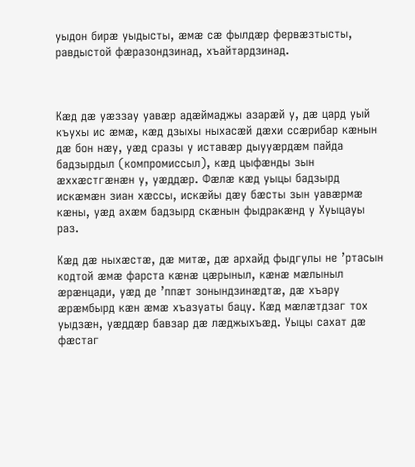уыдон бирæ уыдысты, æмæ сæ фылдæр фервæзтысты, равдыстой фæразондзинад, хъайтардзинад.



Кæд дæ уæззау уавæр адæймаджы азарæй у, дæ цард уый къухы ис æмæ, кæд дзыхы ныхасæй дæхи ссæрибар кæнын дæ бон нæу, уæд сразы у иставæр дыууæрдæм пайда бадзырдыл (компромиссыл), кæд цыфæнды зын æххæстгæнæн у, уæддæр. Фæлæ кæд уыцы бадзырд искæмæн зиан хæссы, искæйы дæу бæсты зын уавæрмæ кæны, уæд ахæм бадзырд скæнын фыдракæнд у Хуыцауы раз.

Кæд дæ ныхæстæ, дæ митæ, дæ архайд фыдгулы не ’ртасын кодтой æмæ фарста кæнæ цæрыныл, кæнæ мæлыныл æрæнцади, уæд де ’ппæт зонындзинæдтæ, дæ хъару æрæмбырд кæн æмæ хъазуаты бацу. Кæд мæлæтдзаг тох уыдзæн, уæддæр бавзар дæ лæджыхъæд. Уыцы сахат дæ фæстаг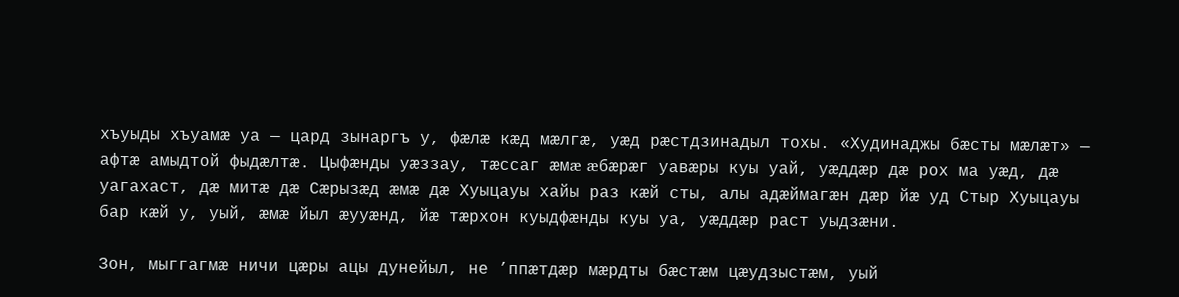хъуыды хъуамæ уа — цард зынаргъ у, фæлæ кæд мæлгæ, уæд рæстдзинадыл тохы. «Худинаджы бæсты мæлæт» — афтæ амыдтой фыдæлтæ. Цыфæнды уæззау, тæссаг æмæ æбæрæг уавæры куы уай, уæддæр дæ рох ма уæд, дæ уагахаст, дæ митæ дæ Сæрызæд æмæ дæ Хуыцауы хайы раз кæй сты, алы адæймагæн дæр йæ уд Стыр Хуыцауы бар кæй у, уый, æмæ йыл æууæнд, йæ тæрхон куыдфæнды куы уа, уæддæр раст уыдзæни.

Зон, мыггагмæ ничи цæры ацы дунейыл, не ’ппæтдæр мæрдты бæстæм цæудзыстæм, уый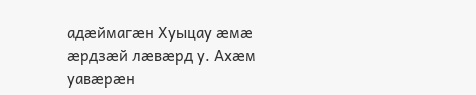адæймагæн Хуыцау æмæ æрдзæй лæвæрд у. Ахæм уавæрæн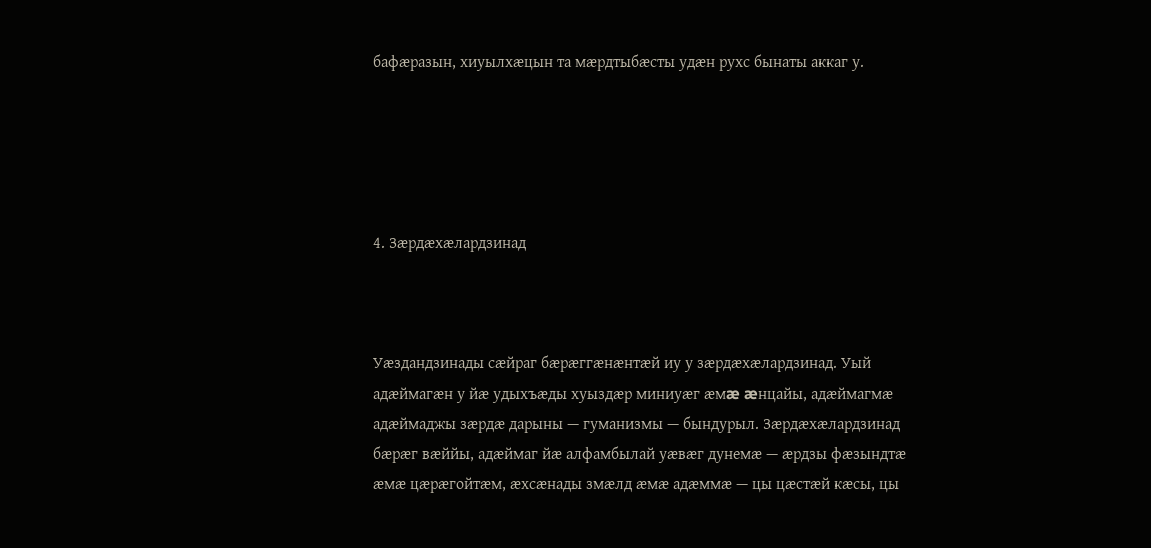бафæразын, хиуылхæцын та мæрдтыбæсты удæн рухс бынаты аккаг у.





4. Зæрдæхæлардзинад



Уæздандзинады сæйраг бæрæггæнæнтæй иу у зæрдæхæлардзинад. Уый адæймагæн у йæ удыхъæды хуыздæр миниуæг æмæ æнцайы, адæймагмæ адæймаджы зæрдæ дарыны — гуманизмы — бындурыл. Зæрдæхæлардзинад бæрæг вæййы, адæймаг йæ алфамбылай уæвæг дунемæ — æрдзы фæзындтæ æмæ цæрæгойтæм, æхсæнады змæлд æмæ адæммæ — цы цæстæй кæсы, цы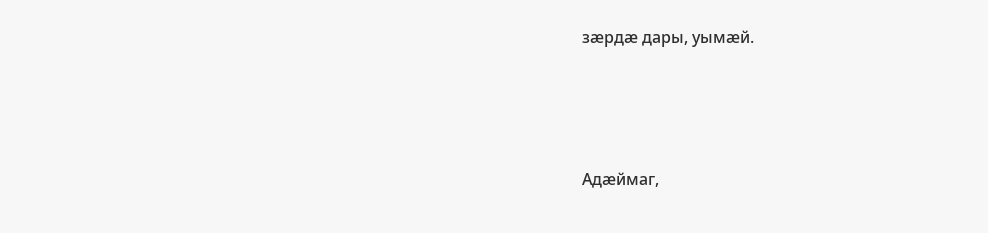зæрдæ дары, уымæй.




Адæймаг,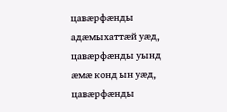цавæрфæнды адæмыхаттæй уæд, цавæрфæнды уынд æмæ конд ын уæд, цавæрфæнды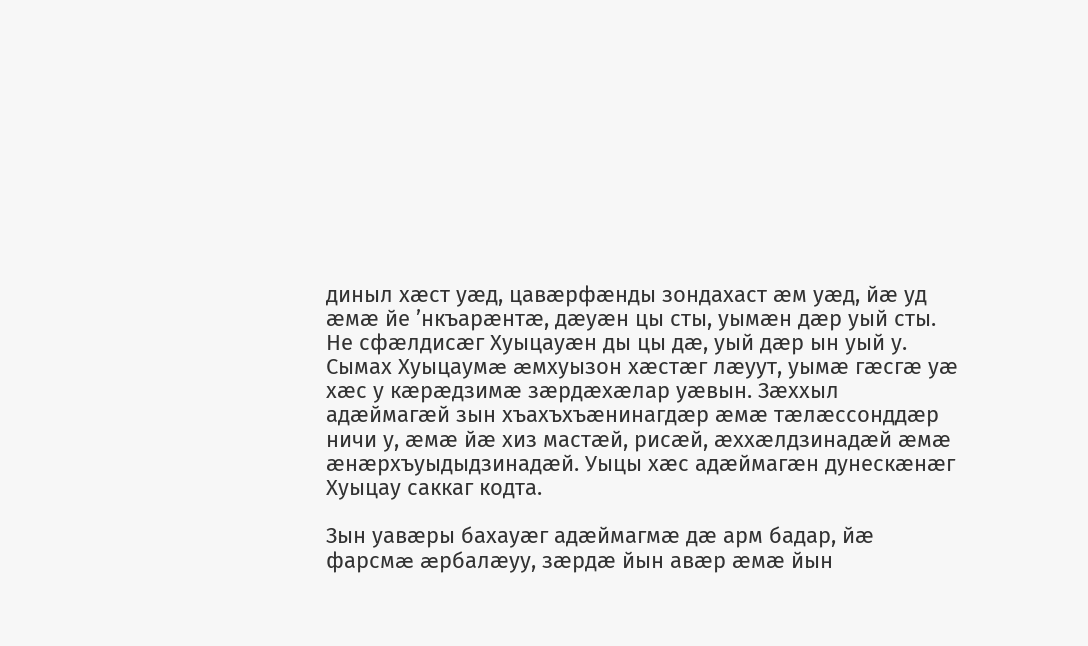диныл хæст уæд, цавæрфæнды зондахаст æм уæд, йæ уд æмæ йе ’нкъарæнтæ, дæуæн цы сты, уымæн дæр уый сты. Не сфæлдисæг Хуыцауæн ды цы дæ, уый дæр ын уый у. Сымах Хуыцаумæ æмхуызон хæстæг лæуут, уымæ гæсгæ уæ хæс у кæрæдзимæ зæрдæхæлар уæвын. Зæххыл адæймагæй зын хъахъхъæнинагдæр æмæ тæлæссонддæр ничи у, æмæ йæ хиз мастæй, рисæй, æххæлдзинадæй æмæ æнæрхъуыдыдзинадæй. Уыцы хæс адæймагæн дунескæнæг Хуыцау саккаг кодта.

Зын уавæры бахауæг адæймагмæ дæ арм бадар, йæ фарсмæ æрбалæуу, зæрдæ йын авæр æмæ йын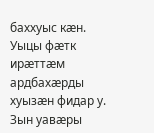баххуыс кæн. Уыцы фæтк ирæттæм ардбахæрды хуызæн фидар у. Зын уавæры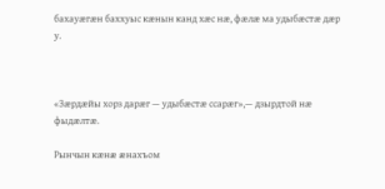бахауæгæн баххуыс кæнын канд хæс нæ, фæлæ ма удыбæстæ дæр у.



«Зæрдæйы хорз дарæг — удыбæстæ ссарæг»,— дзырдтой нæ фыдæлтæ.

Рынчын кæнæ æнахъом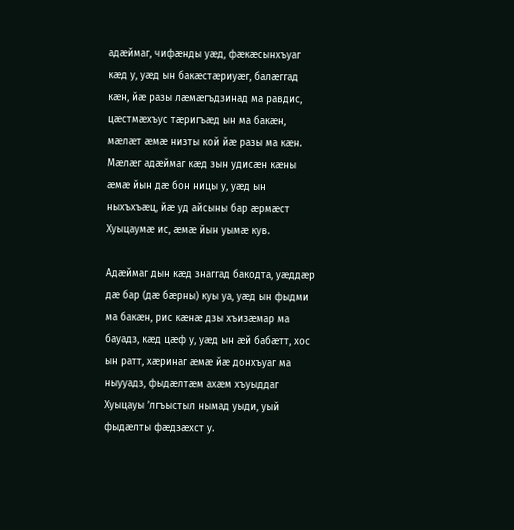адæймаг, чифæнды уæд, фæкæсынхъуаг кæд у, уæд ын бакæстæриуæг, балæггад кæн, йæ разы лæмæгъдзинад ма равдис, цæстмæхъус тæригъæд ын ма бакæн, мæлæт æмæ низты кой йæ разы ма кæн. Мæлæг адæймаг кæд зын удисæн кæны æмæ йын дæ бон ницы у, уæд ын ныхъхъæц, йæ уд айсыны бар æрмæст Хуыцаумæ ис, æмæ йын уымæ кув.

Адæймаг дын кæд знаггад бакодта, уæддæр дæ бар (дæ бæрны) куы уа, уæд ын фыдми ма бакæн, рис кæнæ дзы хъизæмар ма бауадз, кæд цæф у, уæд ын æй бабæтт, хос ын ратт, хæринаг æмæ йæ донхъуаг ма ныууадз, фыдæлтæм ахæм хъуыддаг Хуыцауы ’лгъыстыл нымад уыди, уый фыдæлты фæдзæхст у.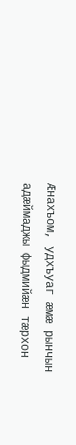Æнахъом, удхъуаг æмæ рынчын адæймаджы фыдмийæн тæрхон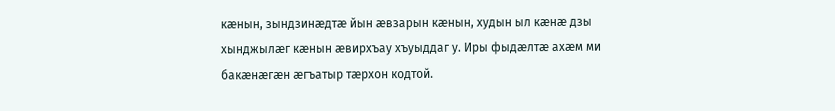кæнын, зындзинæдтæ йын æвзарын кæнын, худын ыл кæнæ дзы хынджылæг кæнын æвирхъау хъуыддаг у. Иры фыдæлтæ ахæм ми бакæнæгæн æгъатыр тæрхон кодтой.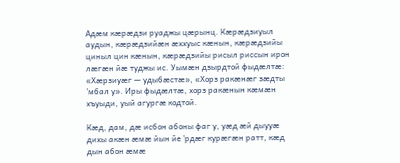Адæм кæрæдзи руаджы цæрынц. Кæрæдзиуыл аудын, кæрæдзийæн æххуыс кæнын, кæрæдзийы циныл цин кæнын, кæрæдзийы рисыл риссын ирон лæгæн йæ туджы ис. Уымæн дзырдтой фыдæлтæ: «Хæрзиуæг — удыбæстæ», «Хорз ракæнæг зæдты ’мбал у». Иры фыдæлтæ, хорз ракæнын кæмæн хъуыди, уый агургæ кодтой.

Кæд, дам, дæ исбон абоны фаг у, уæд æй дыууæ дихы акæн æмæ йын йе ’рдæг курæгæн ратт, кæд дын абон æмæ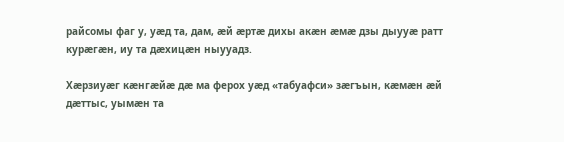райсомы фаг у, уæд та, дам, æй æртæ дихы акæн æмæ дзы дыууæ ратт курæгæн, иу та дæхицæн ныууадз.

Хæрзиуæг кæнгæйæ дæ ма ферох уæд «табуафси» зæгъын, кæмæн æй дæттыс, уымæн та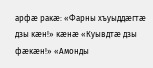арфæ ракæ: «Фарны хъуыддæгтæ дзы кæн!» кæнæ «Куывдтæ дзы фæкæн!» «Амонды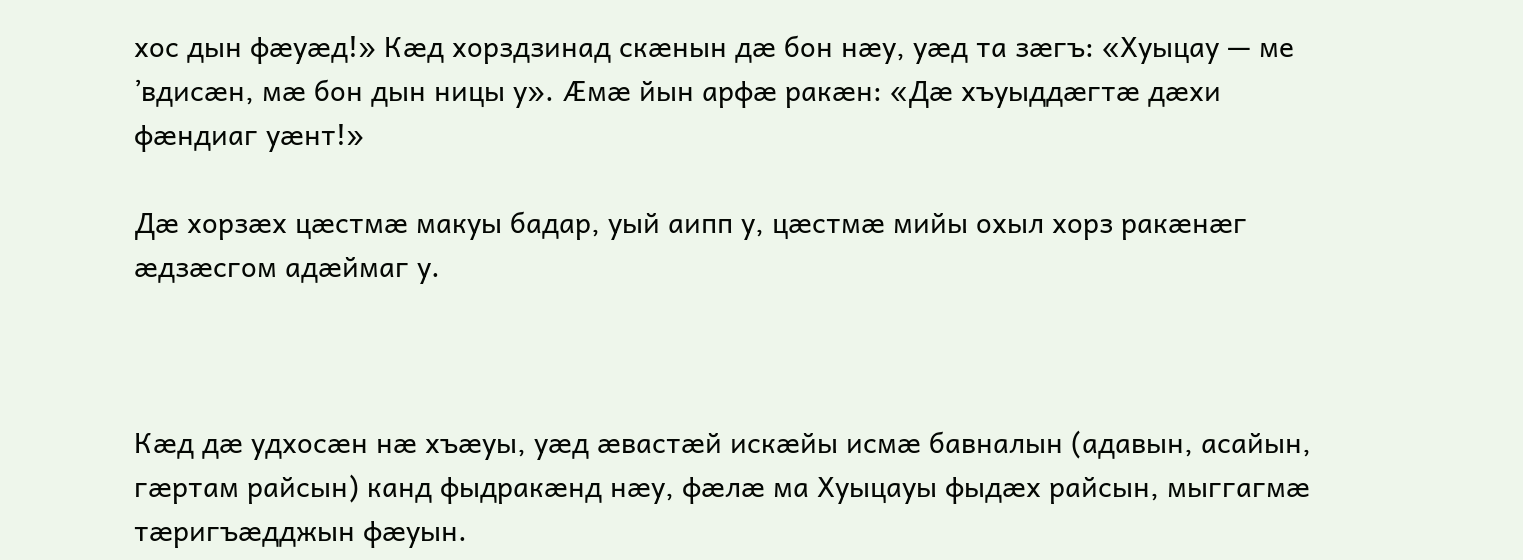хос дын фæуæд!» Кæд хорздзинад скæнын дæ бон нæу, уæд та зæгъ: «Хуыцау — ме ’вдисæн, мæ бон дын ницы у». Æмæ йын арфæ ракæн: «Дæ хъуыддæгтæ дæхи фæндиаг уæнт!»

Дæ хорзæх цæстмæ макуы бадар, уый аипп у, цæстмæ мийы охыл хорз ракæнæг æдзæсгом адæймаг у.



Кæд дæ удхосæн нæ хъæуы, уæд æвастæй искæйы исмæ бавналын (адавын, асайын, гæртам райсын) канд фыдракæнд нæу, фæлæ ма Хуыцауы фыдæх райсын, мыггагмæ тæригъæдджын фæуын.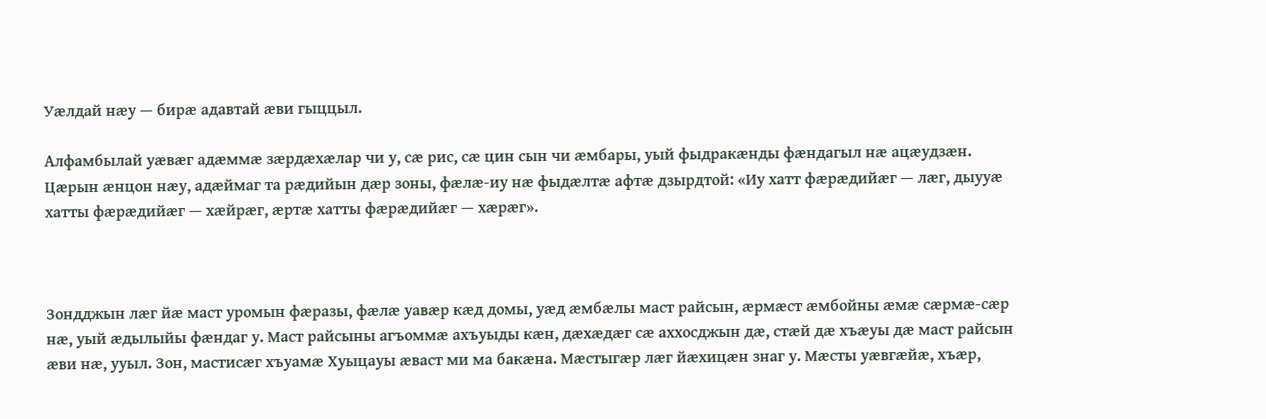Уæлдай нæу — бирæ адавтай æви гыццыл.

Алфамбылай уæвæг адæммæ зæрдæхæлар чи у, сæ рис, сæ цин сын чи æмбары, уый фыдракæнды фæндагыл нæ ацæудзæн. Цæрын æнцон нæу, адæймаг та рæдийын дæр зоны, фæлæ-иу нæ фыдæлтæ афтæ дзырдтой: «Иу хатт фæрæдийæг — лæг, дыууæ хатты фæрæдийæг — хæйрæг, æртæ хатты фæрæдийæг — хæрæг».



Зондджын лæг йæ маст уромын фæразы, фæлæ уавæр кæд домы, уæд æмбæлы маст райсын, æрмæст æмбойны æмæ сæрмæ-сæр нæ, уый æдылыйы фæндаг у. Маст райсыны агъоммæ ахъуыды кæн, дæхæдæг сæ аххосджын дæ, стæй дæ хъæуы дæ маст райсын æви нæ, ууыл. Зон, мастисæг хъуамæ Хуыцауы æваст ми ма бакæна. Мæстыгæр лæг йæхицæн знаг у. Мæсты уæвгæйæ, хъæр,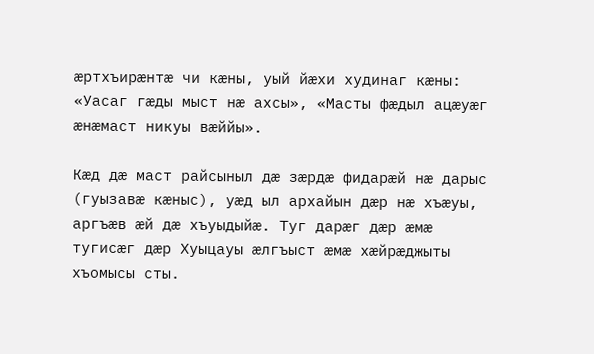æртхъирæнтæ чи кæны, уый йæхи худинаг кæны: «Уасаг гæды мыст нæ ахсы», «Масты фæдыл ацæуæг æнæмаст никуы вæййы».

Кæд дæ маст райсыныл дæ зæрдæ фидарæй нæ дарыс (гуызавæ кæныс), уæд ыл архайын дæр нæ хъæуы, аргъæв æй дæ хъуыдыйæ. Туг дарæг дæр æмæ тугисæг дæр Хуыцауы æлгъыст æмæ хæйрæджыты хъомысы сты.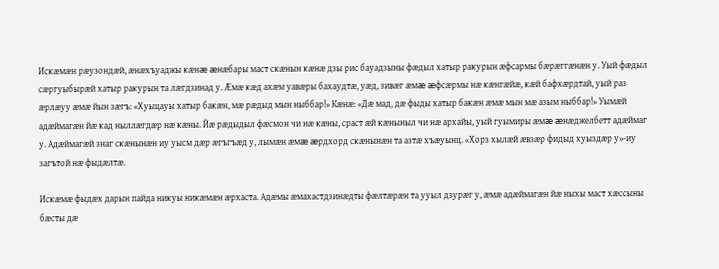Искæмæн рæузондæй, æнæхъуаджы кæнæ æнæбары маст скæнын кæнæ дзы рис бауадзыны фæдыл хатыр ракурын æфсармы бæрæггæнæн у. Уый фæдыл сæргуыбырæй хатыр ракурын та лæгдзинад у. Æмæ кæд ахæм уавæры бахаудтæ, уæд, зивæг æмæ æфсæрмы нæ кæнгæйæ, кæй бафхæрдтай, уый раз æрлæуу æмæ йын зæгъ: «Хуыцауы хатыр бакæн, мæ рæдыд мын ныббар!» Кæнæ: «Дæ мад, дæ фыды хатыр бакæн æмæ мын мæ азым ныббар!» Уымæй адæймагæн йæ кад ныллæгдæр нæ кæны. Йæ рæдыдыл фæсмон чи нæ кæны, сраст æй кæныныл чи нæ архайы, уый гуымиры æмæ æнæджелбетт адæймаг у. Адæймагæй знаг скæнынæн иу уысм дæр æгъгъæд у, лымæн æмæ æрдхорд скæнынæн та азтæ хъæуынц. «Хорз хылæй æвзæр фидыд хуыздæр у»-иу загътой нæ фыдæлтæ.

Искæмæ фыдæх дарын пайда никуы никæмæн æрхаста. Адæмы æмахастдзинæдты фæлтæрæн та ууыл дзурæг у, æмæ адæймагæн йæ ныхы маст хæссыны бæсты дæ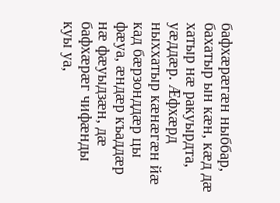бафхæрæгæн ныббар, бахатыр ын кæн, кæд дæ хатыр нæ ракуырдта, уæддæр. Æфхæрд ныххатыр кæнæгæн йæ кад бæрзонддæр цы фæуа, æндæр къаддæр нæ фæуыдзæн, дæ бафхæрæг чифæнды куы уа,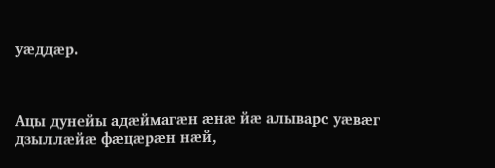уæддæр.



Ацы дунейы адæймагæн æнæ йæ алыварс уæвæг дзыллæйæ фæцæрæн нæй,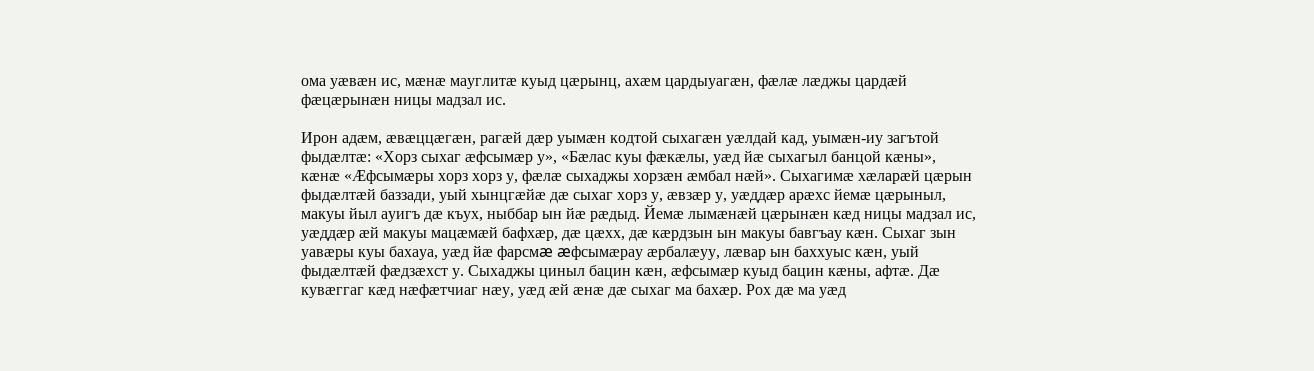ома уæвæн ис, мæнæ мауглитæ куыд цæрынц, ахæм цардыуагæн, фæлæ лæджы цардæй фæцæрынæн ницы мадзал ис.

Ирон адæм, æвæццæгæн, рагæй дæр уымæн кодтой сыхагæн уæлдай кад, уымæн-иу загътой фыдæлтæ: «Хорз сыхаг æфсымæр у», «Бæлас куы фæкæлы, уæд йæ сыхагыл банцой кæны», кæнæ «Æфсымæры хорз хорз у, фæлæ сыхаджы хорзæн æмбал нæй». Сыхагимæ хæларæй цæрын фыдæлтæй баззади, уый хынцгæйæ дæ сыхаг хорз у, æвзæр у, уæддæр арæхс йемæ цæрыныл, макуы йыл ауигъ дæ къух, ныббар ын йæ рæдыд. Йемæ лымæнæй цæрынæн кæд ницы мадзал ис, уæддæр æй макуы мацæмæй бафхæр, дæ цæхх, дæ кæрдзын ын макуы бавгъау кæн. Сыхаг зын уавæры куы бахауа, уæд йæ фарсмæ æфсымæрау æрбалæуу, лæвар ын баххуыс кæн, уый фыдæлтæй фæдзæхст у. Сыхаджы циныл бацин кæн, æфсымæр куыд бацин кæны, афтæ. Дæ кувæггаг кæд нæфæтчиаг нæу, уæд æй æнæ дæ сыхаг ма бахæр. Рох дæ ма уæд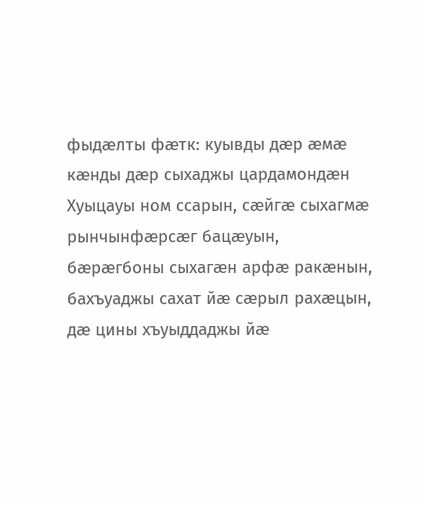фыдæлты фæтк: куывды дæр æмæ кæнды дæр сыхаджы цардамондæн Хуыцауы ном ссарын, сæйгæ сыхагмæ рынчынфæрсæг бацæуын, бæрæгбоны сыхагæн арфæ ракæнын, бахъуаджы сахат йæ сæрыл рахæцын, дæ цины хъуыддаджы йæ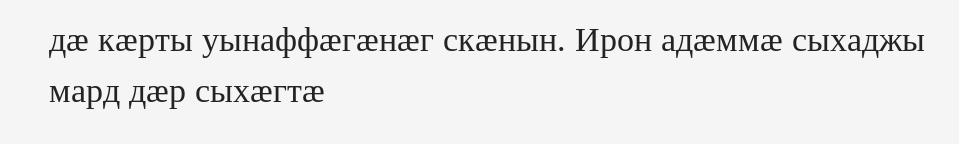дæ кæрты уынаффæгæнæг скæнын. Ирон адæммæ сыхаджы мард дæр сыхæгтæ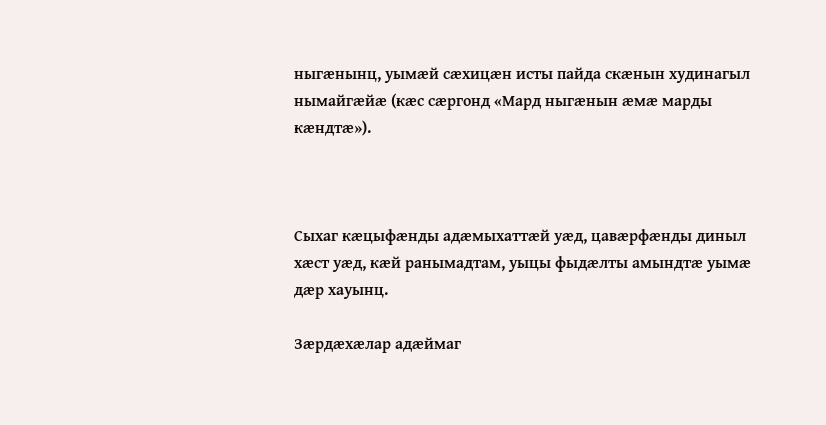ныгæнынц, уымæй сæхицæн исты пайда скæнын худинагыл нымайгæйæ (кæс сæргонд «Мард ныгæнын æмæ марды кæндтæ»).



Сыхаг кæцыфæнды адæмыхаттæй уæд, цавæрфæнды диныл хæст уæд, кæй ранымадтам, уыцы фыдæлты амындтæ уымæ дæр хауынц.

Зæрдæхæлар адæймаг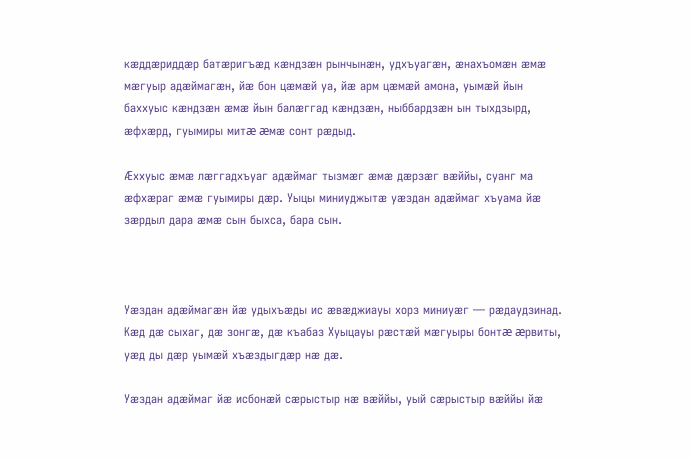кæддæриддæр батæригъæд кæндзæн рынчынæн, удхъуагæн, æнахъомæн æмæ мæгуыр адæймагæн, йæ бон цæмæй уа, йæ арм цæмæй амона, уымæй йын баххуыс кæндзæн æмæ йын балæггад кæндзæн, ныббардзæн ын тыхдзырд, æфхæрд, гуымиры митæ æмæ сонт рæдыд.

Æххуыс æмæ лæггадхъуаг адæймаг тызмæг æмæ дæрзæг вæййы, суанг ма æфхæраг æмæ гуымиры дæр. Уыцы миниуджытæ уæздан адæймаг хъуама йæ зæрдыл дара æмæ сын быхса, бара сын.



Уæздан адæймагæн йæ удыхъæды ис æвæджиауы хорз миниуæг — рæдаудзинад. Кæд дæ сыхаг, дæ зонгæ, дæ къабаз Хуыцауы рæстæй мæгуыры бонтæ æрвиты, уæд ды дæр уымæй хъæздыгдæр нæ дæ.

Уæздан адæймаг йæ исбонæй сæрыстыр нæ вæййы, уый сæрыстыр вæййы йæ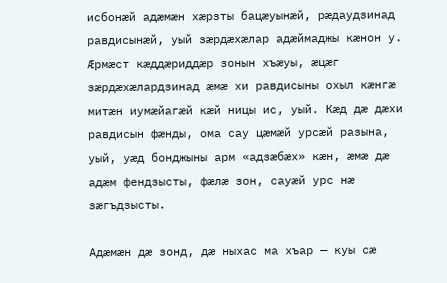исбонæй адæмæн хæрзты бацæуынæй, рæдаудзинад равдисынæй, уый зæрдæхæлар адæймаджы кæнон у. Æрмæст кæддæриддæр зонын хъæуы, æцæг зæрдæхæлардзинад æмæ хи равдисыны охыл кæнгæ митæн иумæйагæй кæй ницы ис, уый. Кæд дæ дæхи равдисын фæнды, ома сау цæмæй урсæй разына, уый, уæд бонджыны арм «адзæбæх» кæн, æмæ дæ адæм фендзысты, фæлæ зон, сауæй урс нæ зæгъдзысты.

Адæмæн дæ зонд, дæ ныхас ма хъар — куы сæ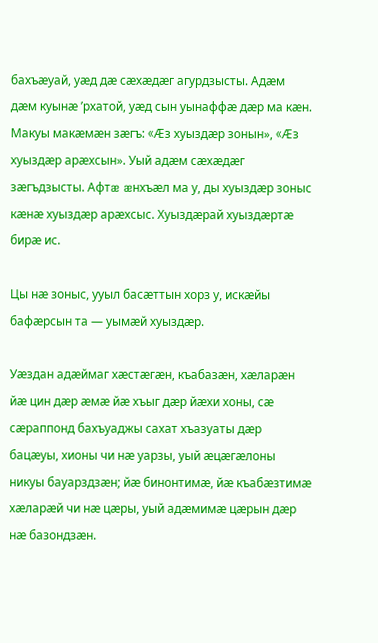бахъæуай, уæд дæ сæхæдæг агурдзысты. Адæм дæм куынæ ’рхатой, уæд сын уынаффæ дæр ма кæн. Макуы макæмæн зæгъ: «Æз хуыздæр зонын», «Æз хуыздæр арæхсын». Уый адæм сæхæдæг зæгъдзысты. Афтæ æнхъæл ма у, ды хуыздæр зоныс кæнæ хуыздæр арæхсыс. Хуыздæрай хуыздæртæ бирæ ис.

Цы нæ зоныс, ууыл басæттын хорз у, искæйы бафæрсын та — уымæй хуыздæр.

Уæздан адæймаг хæстæгæн, къабазæн, хæларæн йæ цин дæр æмæ йæ хъыг дæр йæхи хоны, сæ сæраппонд бахъуаджы сахат хъазуаты дæр бацæуы, хионы чи нæ уарзы, уый æцæгæлоны никуы бауарздзæн; йæ бинонтимæ, йæ къабæзтимæ хæларæй чи нæ цæры, уый адæмимæ цæрын дæр нæ базондзæн.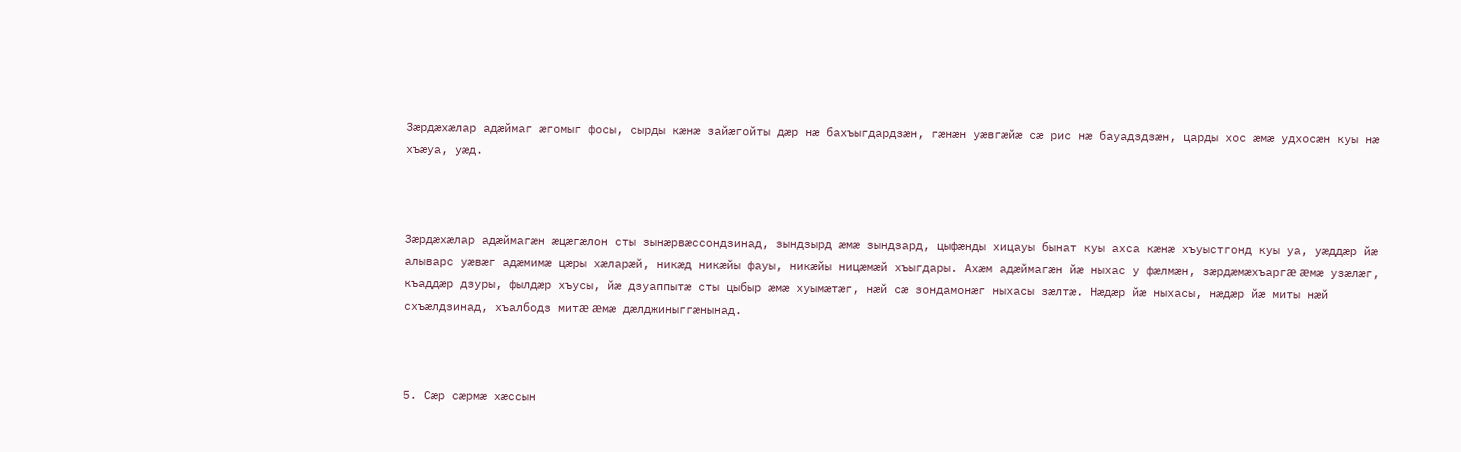Зæрдæхæлар адæймаг æгомыг фосы, сырды кæнæ зайæгойты дæр нæ бахъыгдардзæн, гæнæн уæвгæйæ сæ рис нæ бауадздзæн, царды хос æмæ удхосæн куы нæ хъæуа, уæд.



Зæрдæхæлар адæймагæн æцæгæлон сты зынæрвæссондзинад, зындзырд æмæ зындзард, цыфæнды хицауы бынат куы ахса кæнæ хъуыстгонд куы уа, уæддæр йæ алыварс уæвæг адæмимæ цæры хæларæй, никæд никæйы фауы, никæйы ницæмæй хъыгдары. Ахæм адæймагæн йæ ныхас у фæлмæн, зæрдæмæхъаргæ æмæ узæлæг, къаддæр дзуры, фылдæр хъусы, йæ дзуаппытæ сты цыбыр æмæ хуымæтæг, нæй сæ зондамонæг ныхасы зæлтæ. Нæдæр йæ ныхасы, нæдæр йæ миты нæй схъæлдзинад, хъалбодз митæ æмæ дæлджиныггæнынад.



5. Сæр сæрмæ хæссын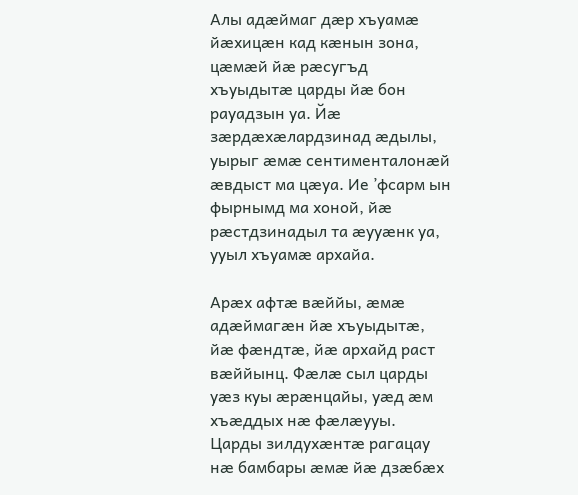Алы адæймаг дæр хъуамæ йæхицæн кад кæнын зона, цæмæй йæ рæсугъд хъуыдытæ царды йæ бон рауадзын уа. Йæ зæрдæхæлардзинад æдылы, уырыг æмæ сентименталонæй æвдыст ма цæуа. Ие ’фсарм ын фырнымд ма хоной, йæ рæстдзинадыл та æууæнк уа, ууыл хъуамæ архайа.

Арæх афтæ вæййы, æмæ адæймагæн йæ хъуыдытæ, йæ фæндтæ, йæ архайд раст вæййынц. Фæлæ сыл царды уæз куы æрæнцайы, уæд æм хъæддых нæ фæлæууы. Царды зилдухæнтæ рагацау нæ бамбары æмæ йæ дзæбæх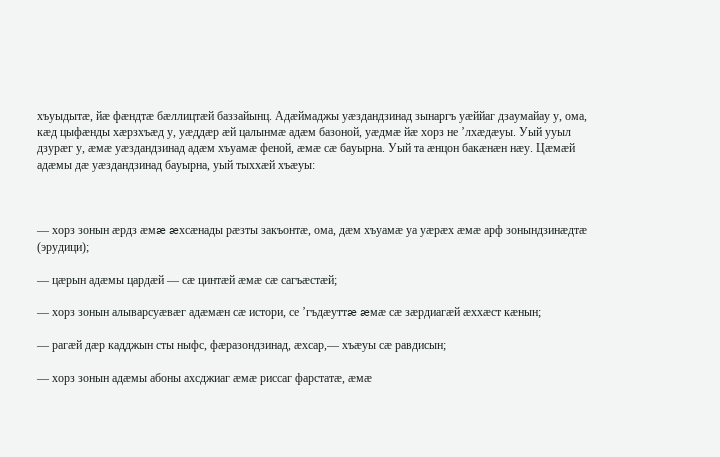хъуыдытæ, йæ фæндтæ бæллицтæй баззайынц. Адæймаджы уæздандзинад зынаргъ уæййаг дзаумайау у, ома, кæд цыфæнды хæрзхъæд у, уæддæр æй цалынмæ адæм базоной, уæдмæ йæ хорз не ’лхæдæуы. Уый ууыл дзурæг у, æмæ уæздандзинад адæм хъуамæ феной, æмæ сæ бауырна. Уый та æнцон бакæнæн нæу. Цæмæй адæмы дæ уæздандзинад бауырна, уый тыххæй хъæуы:



— хорз зонын æрдз æмæ æхсæнады рæзты закъонтæ, ома, дæм хъуамæ уа уæрæх æмæ арф зонындзинæдтæ (эрудици);

— цæрын адæмы цардæй — сæ цинтæй æмæ сæ сагъæстæй;

— хорз зонын алыварсуæвæг адæмæн сæ истори, се ’гъдæуттæ æмæ сæ зæрдиагæй æххæст кæнын;

— рагæй дæр кадджын сты ныфс, фæразондзинад, æхсар,— хъæуы сæ равдисын;

— хорз зонын адæмы абоны ахсджиаг æмæ риссаг фарстатæ, æмæ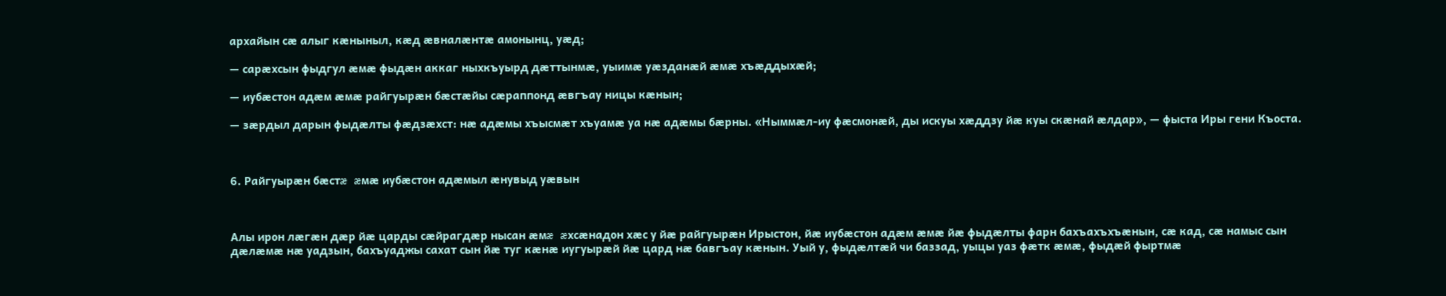архайын сæ алыг кæныныл, кæд æвналæнтæ амонынц, уæд;

— сарæхсын фыдгул æмæ фыдæн аккаг ныхкъуырд дæттынмæ, уыимæ уæзданæй æмæ хъæддыхæй;

— иубæстон адæм æмæ райгуырæн бæстæйы сæраппонд æвгъау ницы кæнын;

— зæрдыл дарын фыдæлты фæдзæхст: нæ адæмы хъысмæт хъуамæ уа нæ адæмы бæрны. «Ныммæл-иу фæсмонæй, ды искуы хæддзу йæ куы скæнай æлдар», — фыста Иры гени Къоста.



6. Райгуырæн бæстæ æмæ иубæстон адæмыл æнувыд уæвын



Алы ирон лæгæн дæр йæ царды сæйрагдæр нысан æмæ æхсæнадон хæс у йæ райгуырæн Ирыстон, йæ иубæстон адæм æмæ йæ фыдæлты фарн бахъахъхъæнын, сæ кад, сæ намыс сын дæлæмæ нæ уадзын, бахъуаджы сахат сын йæ туг кæнæ иугуырæй йæ цард нæ бавгъау кæнын. Уый у, фыдæлтæй чи баззад, уыцы уаз фæтк æмæ, фыдæй фыртмæ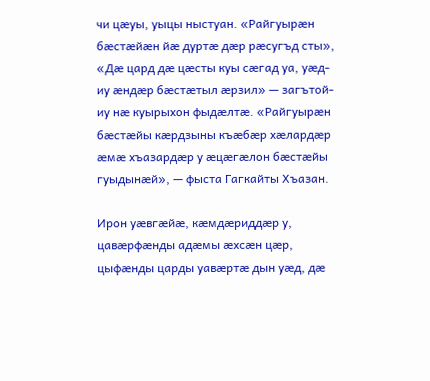чи цæуы, уыцы ныстуан. «Райгуырæн бæстæйæн йæ дуртæ дæр рæсугъд сты», «Дæ цард дæ цæсты куы сæгад уа, уæд-иу æндæр бæстæтыл æрзил» — загътой-иу нæ куырыхон фыдæлтæ. «Райгуырæн бæстæйы кæрдзыны къæбæр хæлардæр æмæ хъазардæр у æцæгæлон бæстæйы гуыдынæй», — фыста Гагкайты Хъазан.

Ирон уæвгæйæ, кæмдæриддæр у, цавæрфæнды адæмы æхсæн цæр, цыфæнды царды уавæртæ дын уæд, дæ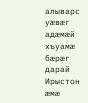алыварс уæвæг адæмæй хъуамæ бæрæг дарай Ирыстон æмæ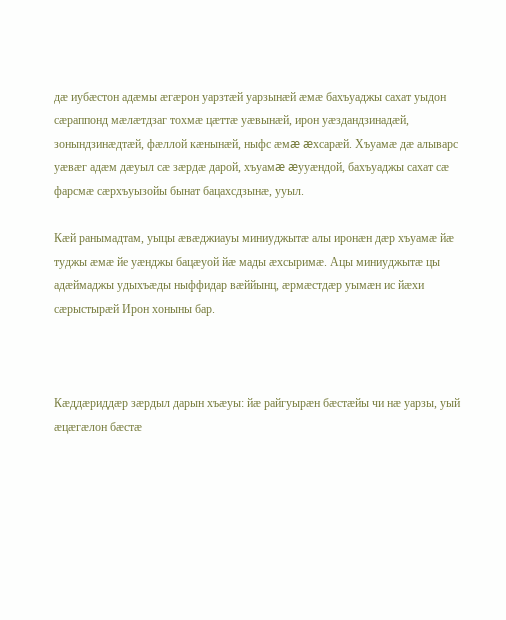дæ иубæстон адæмы æгæрон уарзтæй уарзынæй æмæ бахъуаджы сахат уыдон сæраппонд мæлæтдзаг тохмæ цæттæ уæвынæй, ирон уæздандзинадæй, зонындзинæдтæй, фæллой кæнынæй, ныфс æмæ æхсарæй. Хъуамæ дæ алыварс уæвæг адæм дæуыл сæ зæрдæ дарой, хъуамæ æууæндой, бахъуаджы сахат сæ фарсмæ сæрхъуызойы бынат бацахсдзынæ, ууыл.

Кæй ранымадтам, уыцы æвæджиауы миниуджытæ алы иронæн дæр хъуамæ йæ туджы æмæ йе уæнджы бацæуой йæ мады æхсыримæ. Ацы миниуджытæ цы адæймаджы удыхъæды ныффидар вæййынц, æрмæстдæр уымæн ис йæхи сæрыстырæй Ирон хоныны бар.



Кæддæриддæр зæрдыл дарын хъæуы: йæ райгуырæн бæстæйы чи нæ уарзы, уый æцæгæлон бæстæ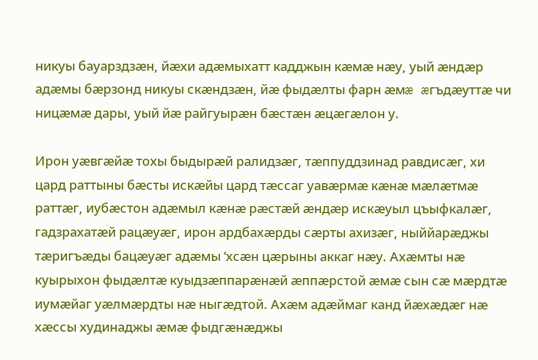никуы бауарздзæн, йæхи адæмыхатт кадджын кæмæ нæу, уый æндæр адæмы бæрзонд никуы скæндзæн, йæ фыдæлты фарн æмæ æгъдæуттæ чи ницæмæ дары, уый йæ райгуырæн бæстæн æцæгæлон у.

Ирон уæвгæйæ тохы быдырæй ралидзæг, тæппуддзинад равдисæг, хи цард раттыны бæсты искæйы цард тæссаг уавæрмæ кæнæ мæлæтмæ раттæг, иубæстон адæмыл кæнæ рæстæй æндæр искæуыл цъыфкалæг, гадзрахатæй рацæуæг, ирон ардбахæрды сæрты ахизæг, ныййарæджы тæригъæды бацæуæг адæмы ’хсæн цæрыны аккаг нæу. Ахæмты нæ куырыхон фыдæлтæ куыдзæппарæнæй æппæрстой æмæ сын сæ мæрдтæ иумæйаг уæлмæрдты нæ ныгæдтой. Ахæм адæймаг канд йæхæдæг нæ хæссы худинаджы æмæ фыдгæнæджы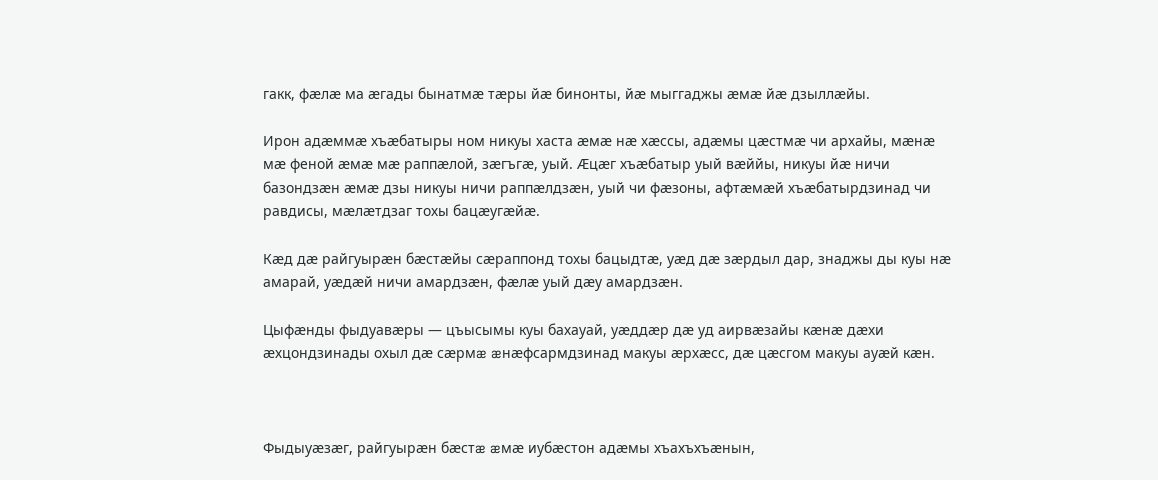гакк, фæлæ ма æгады бынатмæ тæры йæ бинонты, йæ мыггаджы æмæ йæ дзыллæйы.

Ирон адæммæ хъæбатыры ном никуы хаста æмæ нæ хæссы, адæмы цæстмæ чи архайы, мæнæ мæ феной æмæ мæ раппæлой, зæгъгæ, уый. Æцæг хъæбатыр уый вæййы, никуы йæ ничи базондзæн æмæ дзы никуы ничи раппæлдзæн, уый чи фæзоны, афтæмæй хъæбатырдзинад чи равдисы, мæлæтдзаг тохы бацæугæйæ.

Кæд дæ райгуырæн бæстæйы сæраппонд тохы бацыдтæ, уæд дæ зæрдыл дар, знаджы ды куы нæ амарай, уæдæй ничи амардзæн, фæлæ уый дæу амардзæн.

Цыфæнды фыдуавæры — цъысымы куы бахауай, уæддæр дæ уд аирвæзайы кæнæ дæхи æхцондзинады охыл дæ сæрмæ æнæфсармдзинад макуы æрхæсс, дæ цæсгом макуы ауæй кæн.



Фыдыуæзæг, райгуырæн бæстæ æмæ иубæстон адæмы хъахъхъæнын,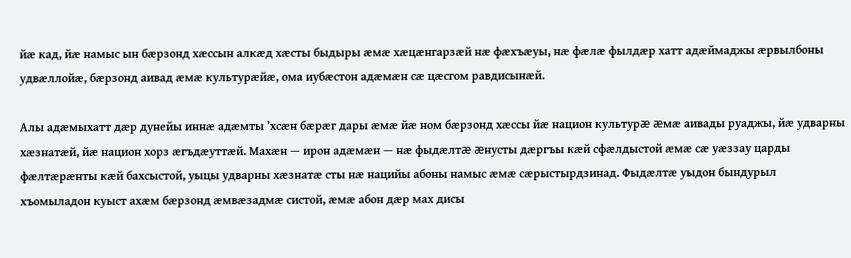йæ кад, йæ намыс ын бæрзонд хæссын алкæд хæсты быдыры æмæ хæцæнгарзæй нæ фæхъæуы, нæ фæлæ фылдæр хатт адæймаджы æрвылбоны удвæллойæ, бæрзонд аивад æмæ культурæйæ, ома иубæстон адæмæн сæ цæсгом равдисынæй.

Алы адæмыхатт дæр дунейы иннæ адæмты ’хсæн бæрæг дары æмæ йæ ном бæрзонд хæссы йæ национ культурæ æмæ аивады руаджы, йæ удварны хæзнатæй, йæ национ хорз æгъдæуттæй. Махæн — ирон адæмæн — нæ фыдæлтæ æнусты дæргъы кæй сфæлдыстой æмæ сæ уæззау царды фæлтæрæнты кæй бахсыстой, уыцы удварны хæзнатæ сты нæ нацийы абоны намыс æмæ сæрыстырдзинад. Фыдæлтæ уыдон бындурыл хъомыладон куыст ахæм бæрзонд æмвæзадмæ систой, æмæ абон дæр мах дисы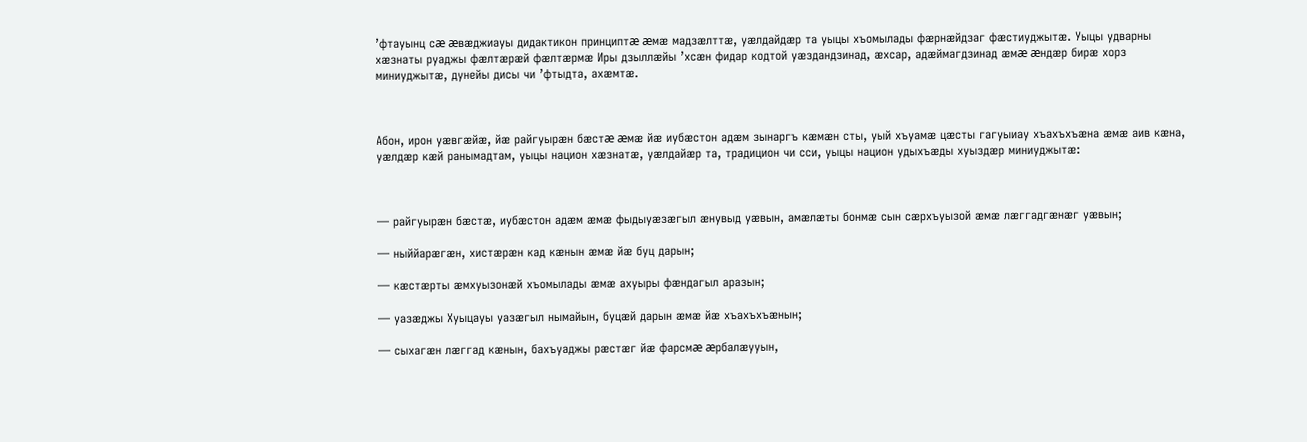’фтауынц сæ æвæджиауы дидактикон принциптæ æмæ мадзæлттæ, уæлдайдæр та уыцы хъомылады фæрнæйдзаг фæстиуджытæ. Уыцы удварны хæзнаты руаджы фæлтæрæй фæлтæрмæ Иры дзыллæйы ’хсæн фидар кодтой уæздандзинад, æхсар, адæймагдзинад æмæ æндæр бирæ хорз миниуджытæ, дунейы дисы чи ’фтыдта, ахæмтæ.



Абон, ирон уæвгæйæ, йæ райгуырæн бæстæ æмæ йæ иубæстон адæм зынаргъ кæмæн сты, уый хъуамæ цæсты гагуыиау хъахъхъæна æмæ аив кæна, уæлдæр кæй ранымадтам, уыцы национ хæзнатæ, уæлдайæр та, традицион чи сси, уыцы национ удыхъæды хуыздæр миниуджытæ:



— райгуырæн бæстæ, иубæстон адæм æмæ фыдыуæзæгыл æнувыд уæвын, амæлæты бонмæ сын сæрхъуызой æмæ лæггадгæнæг уæвын;

— ныййарæгæн, хистæрæн кад кæнын æмæ йæ буц дарын;

— кæстæрты æмхуызонæй хъомылады æмæ ахуыры фæндагыл аразын;

— уазæджы Хуыцауы уазæгыл нымайын, буцæй дарын æмæ йæ хъахъхъæнын;

— сыхагæн лæггад кæнын, бахъуаджы рæстæг йæ фарсмæ æрбалæууын,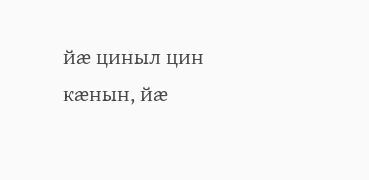йæ циныл цин кæнын, йæ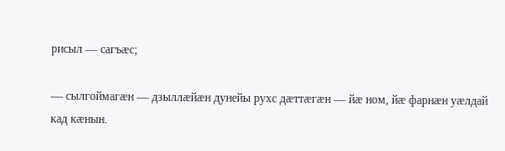рисыл — сагъæс;

— сылгоймагæн — дзыллæйæн дунейы рухс дæттæгæн — йæ ном, йæ фарнæн уæлдай кад кæнын.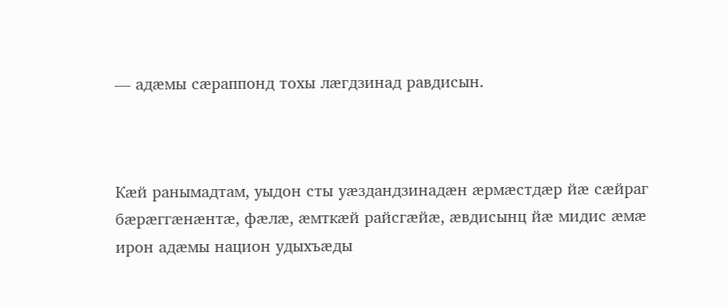— адæмы сæраппонд тохы лæгдзинад равдисын.



Кæй ранымадтам, уыдон сты уæздандзинадæн æрмæстдæр йæ сæйраг бæрæггæнæнтæ, фæлæ, æмткæй райсгæйæ, æвдисынц йæ мидис æмæ ирон адæмы национ удыхъæды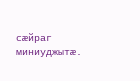сæйраг миниуджытæ.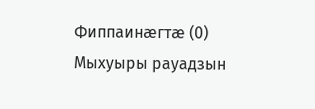Фиппаинæгтæ (0)      Мыхуыры рауадзын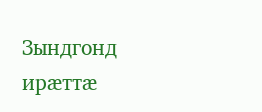Зындгонд ирæттæ